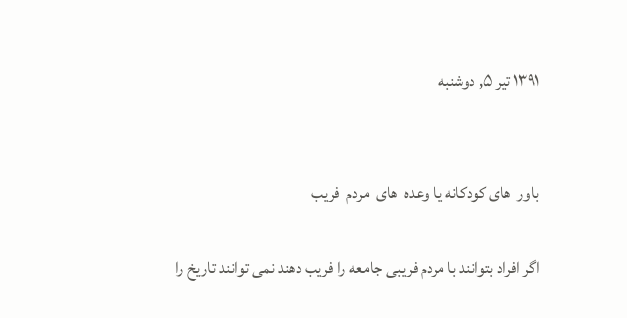۱۳۹۱ تیر ۵, دوشنبه


باور  های کودکانه یا وعده  های  مردم  فریب

اگر افراد بتوانند با مردم فریبی جامعه را فریب دهند نمی توانند تاریخ را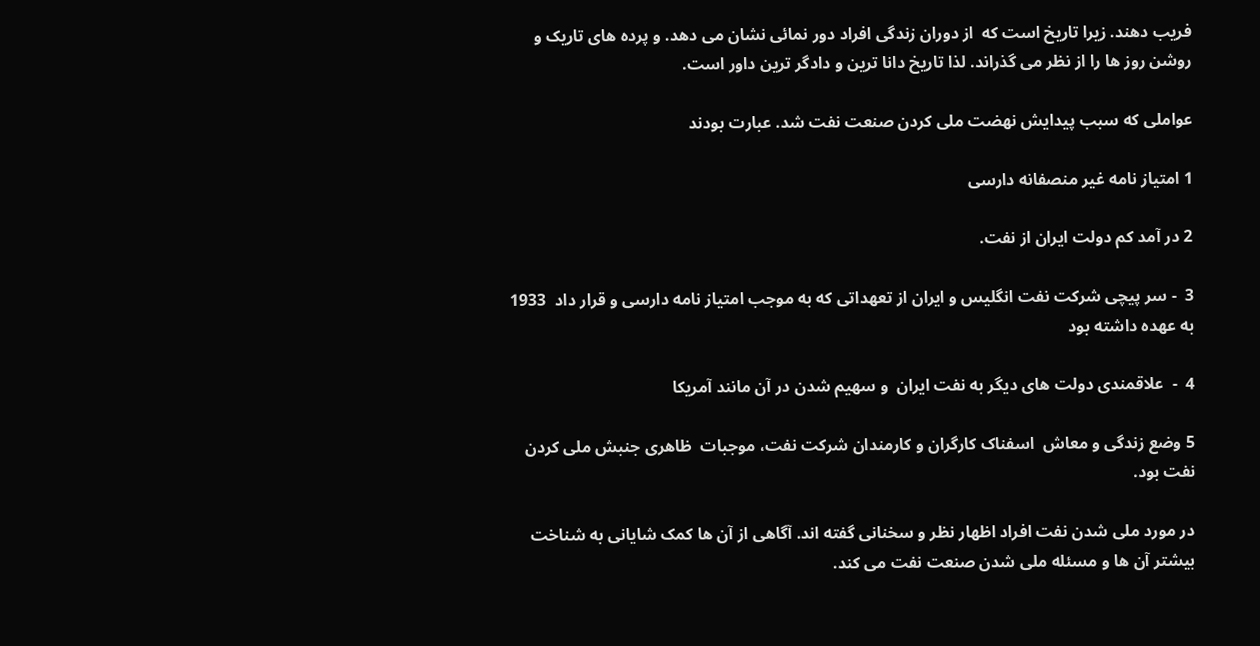فریب دهند. زیرا تاریخ است که  از دوران زندگی افراد دور نمائی نشان می دهد. و پرده های تاریک و روشن روز ها را از نظر می گذراند. لذا تاریخ دانا ترین و دادگر ترین داور است.

عواملی که سبب پیدایش نهضت ملی کردن صنعت نفت شد. عبارت بودند

1 امتیاز نامه غیر منصفانه دارسی

2 در آمد کم دولت ایران از نفت.

3  - سر پیچی شرکت نفت انگلیس و ایران از تعهداتی که به موجب امتیاز نامه دارسی و قرار داد  1933 به عهده داشته بود

4  -  علاقمندی دولت های دیگر به نفت ایران  و سهیم شدن در آن مانند آمریکا

5 وضع زندگی و معاش  اسفناک کارگران و کارمندان شرکت نفت، موجبات  ظاهری جنبش ملی کردن نفت بود.

در مورد ملی شدن نفت افراد اظهار نظر و سخنانی گفته اند. آگاهی از آن ها کمک شایانی به شناخت بیشتر آن ها و مسئله ملی شدن صنعت نفت می کند.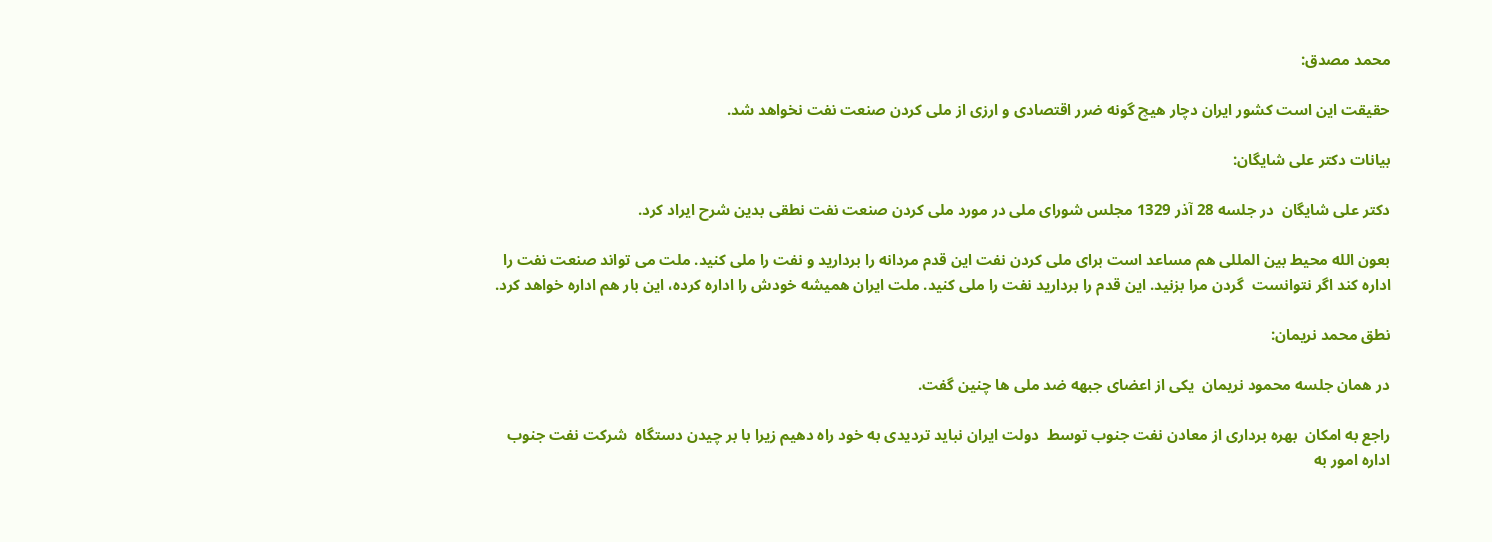محمد مصدق:

حقیقت این است کشور ایران دچار هیچ گونه ضرر اقتصادی و ارزی از ملی کردن صنعت نفت نخواهد شد.

بیانات دکتر علی شایگان:

دکتر علی شایگان  در جلسه 28 آذر 1329 مجلس شورای ملی در مورد ملی کردن صنعت نفت نطقی بدین شرح ایراد کرد.

بعون الله محیط بین المللی هم مساعد است برای ملی کردن نفت این قدم مردانه را بردارید و نفت را ملی کنید. ملت می تواند صنعت نفت را اداره کند اگر نتوانست  گردن مرا بزنید. این قدم را بردارید نفت را ملی کنید. ملت ایران همیشه خودش را اداره کرده، این بار هم اداره خواهد کرد.

نطق محمد نریمان:

در همان جلسه محمود نریمان  یکی از اعضای جبهه ضد ملی ها چنین گفت.

راجع به امکان  بهره برداری از معادن نفت جنوب توسط  دولت ایران نباید تردیدی به خود راه دهیم زیرا با بر چیدن دستگاه  شرکت نفت جنوب اداره امور به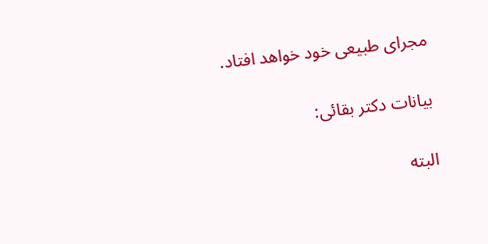مجرای طبیعی خود خواهد افتاد.

بیانات دکتر بقائی:

البته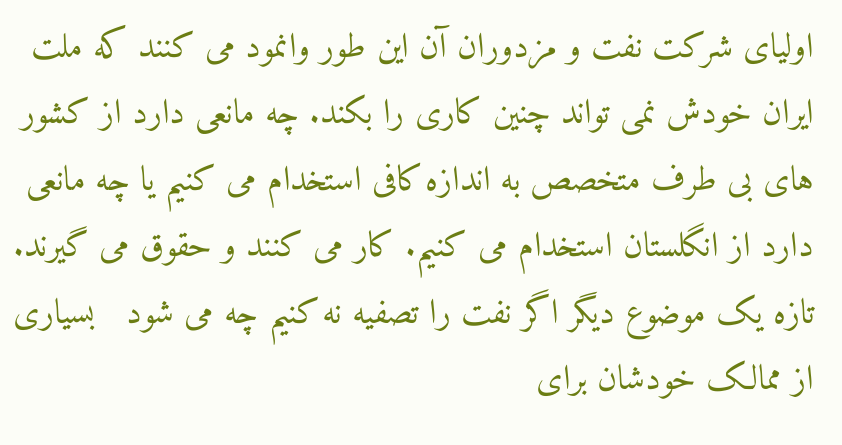اولیای شرکت نفت و مزدوران آن این طور وانمود می کنند که ملت ایران خودش نمی تواند چنین کاری را بکند. چه مانعی دارد از کشور های بی طرف متخصص به اندازه کافی استخدام می کنیم یا چه مانعی دارد از انگلستان استخدام می کنیم. کار می کنند و حقوق می گیرند. تازه یک موضوع دیگر اگر نفت را تصفیه نه کنیم چه می شود   بسیاری از ممالک خودشان برای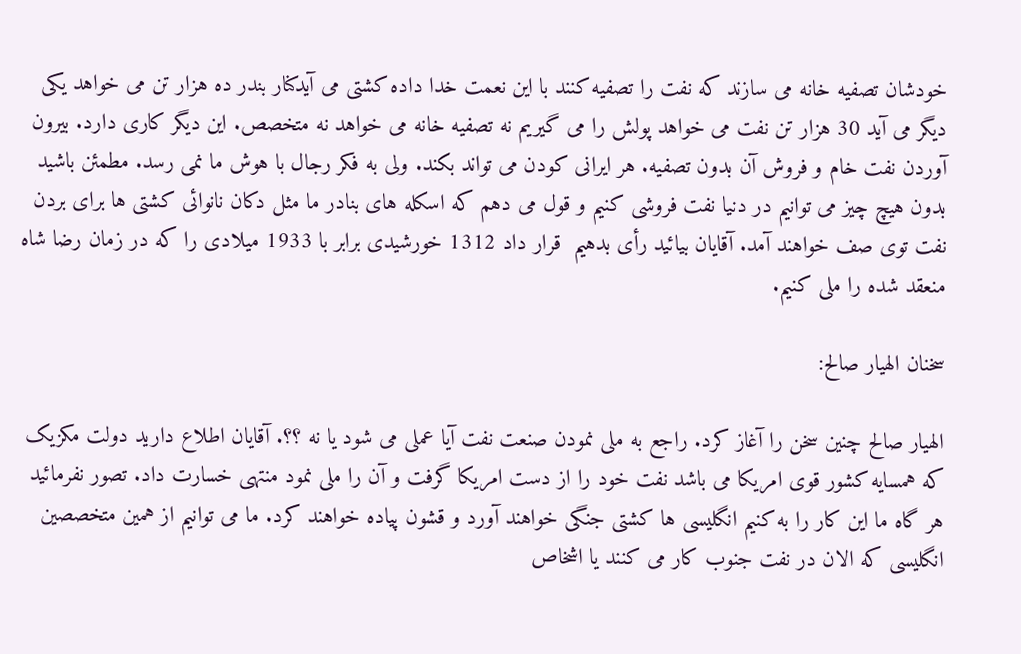خودشان تصفیه خانه می سازند که نفت را تصفیه کنند با این نعمت خدا داده کشتی می آیدکنار بندر ده هزار تن می خواهد یکی دیگر می آید 30 هزار تن نفت می خواهد پولش را می گیریم نه تصفیه خانه می خواهد نه متخصص. این دیگر کاری دارد. بیرون آوردن نفت خام و فروش آن بدون تصفیه. هر ایرانی کودن می تواند بکند. ولی به فکر رجال با هوش ما نمی رسد. مطمئن باشید بدون هیچ چیز می توانیم در دنیا نفت فروشی کنیم و قول می دهم که اسکله های بنادر ما مثل دکان نانوائی کشتی ها برای بردن نفت توی صف خواهند آمد. آقایان بیائید رأی بدهیم  قرار داد 1312 خورشیدی برابر با 1933 میلادی را که در زمان رضا شاه منعقد شده را ملی کنیم.

سخنان الهیار صالح:

الهیار صالح چنین سخن را آغاز کرد. راجع به ملی نمودن صنعت نفت آیا عملی می شود یا نه ؟؟. آقایان اطلاع دارید دولت مکزیک که همسایه کشور قوی امریکا می باشد نفت خود را از دست امریکا گرفت و آن را ملی نمود منتهی خسارت داد. تصور نفرمائید هر گاه ما این کار را به کنیم انگلیسی ها کشتی جنگی خواهند آورد و قشون پیاده خواهند کرد. ما می توانیم از همین متخصصین  انگلیسی که الان در نفت جنوب کار می کنند یا اشخاص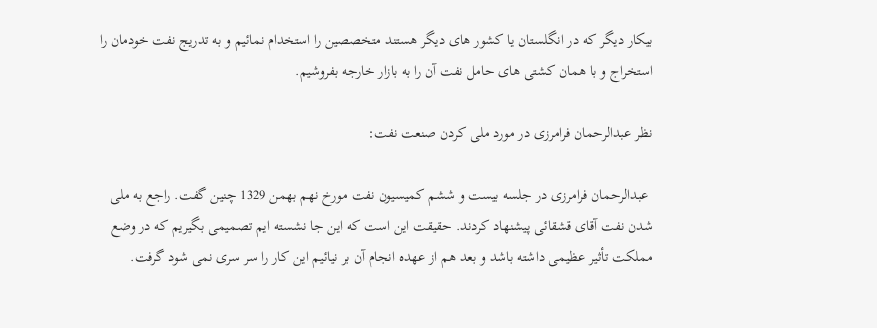بیکار دیگر که در انگلستان یا کشور های دیگر هستند متخصصین را استخدام نمائیم و به تدریج نفت خودمان را استخراج و با همان کشتی های حامل نفت آن را به بازار خارجه بفروشیم.

نظر عبدالرحمان فرامرزی در مورد ملی کردن صنعت نفت:

 عبدالرحمان فرامرزی در جلسه بیست و ششم کمیسیون نفت مورخ نهم بهمن 1329 چنین گفت. راجع به ملی شدن نفت آقای قشقائی پیشنهاد کردند. حقیقت این است که این جا نشسته ایم تصمیمی بگیریم که در وضع مملکت تأثیر عظیمی داشته باشد و بعد هم از عهده انجام آن بر نیائیم این کار را سر سری نمی شود گرفت.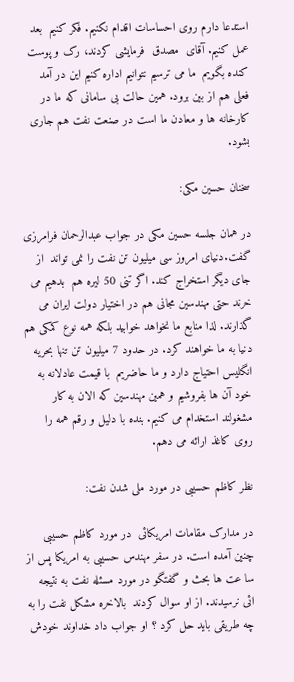استدعا دارم روی احساسات اقدام نکنیم. فکر کنیم  بعد عمل کنیم. آقای  مصدق  فرمایشی کردند، رک و پوست کنده بگویم  ما می ترسیم نتوانیم اداره کنیم این در آمد فعلی هم از بین برود. همین حالت بی سامانی که ما در کارخانه ها و معادن ما است در صنعت نفت هم جاری بشود.

سخنان حسین مکی:

در همان جلسه حسین مکی در جواب عبدالرحمان فرامرزی گفت.دنیای امروز سی میلیون تن نفت را نمی تواند  از جای دیگر استخراج کند. اگر تنی 50 لیره هم  بدهیم می خرند حتی مهندسین مجانی هم در اختیار دولت ایران می گذارند. لذا منابع ما نخواهد خوابید بلکه همه نوع کمکی هم دنیا به ما خواهند کرد. در حدود 7 میلیون تن تنها بحریه انگلیس احتیاج دارد و ما حاضریم  با قیمت عادلانه به خود آن ها بفروشیم و همین مهندسین که الان به کار مشغولند استخدام می کنیم. بنده با دلیل و رقم همه را روی کاغذ ارائه می دهم.

نظر کاظم حسیبی در مورد ملی شدن نفت:

در مدارک مقامات امریکائی  در مورد کاظم حسیبی چنین آمده است. در سفر مهندس حسیبی به امریکا پس از سا عت ها بحث و گفتگو در مورد مسئله نفت به نتیجه ائی نرسیدند. از او سوال کردند  بالاخره مشکل نفت را به چه طریقی باید حل کرد ؟ او جواب داد خداوند خودش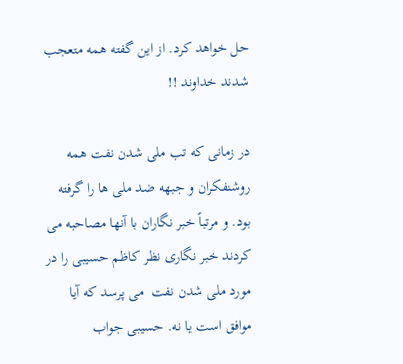حل خواهد کرد. از این گفته همه متعجب شدند خداوند !!

در زمانی که تب ملی شدن نفت همه روشنفکران و جبهه ضد ملی ها را گرفته بود. و مرتباً خبر نگاران با آنها مصاحبه می کردند خبر نگاری نظر کاظم حسیبی را در مورد ملی شدن نفت  می پرسد که آیا موافق است یا نه. حسیبی جواب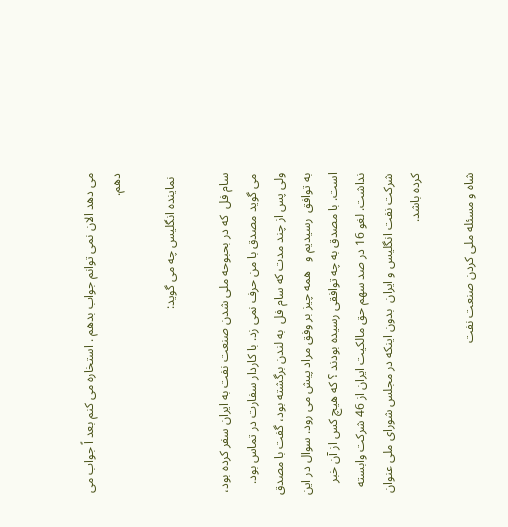می دهد الان نمی توانم جواب بدهم . استخاره می کنم بعد اً جواب می دهم.

 نماینده انگلیس چه می گوید:

سام فل  که در بحبوحه ملی شدن صنعت نفت به ایران سفر کرده بود،  می گوید مصدق با من حرف نمی زد. با کاردار سفارت در تماس بود. ولی پس از چند مدت که سام فل  به لندن برگشته بود، گفت با مصدق به توافق  رسیدیم و   همه چیز بر وفق مراد پیش می رود. سوال در این است. با مصدق به چه توافقی رسیده بودند ؟ که هیچ کس از آن خبر نداشت. لغو 16 در صد سهم حق مالکیت ایران از 46 شرکت وابسته شرکت نفت انگلیس و ایران  بدون اینکه در مجلس شورای ملی عنوان کرده باشد.

شاه و مسئله ملی کردن صنعت نفت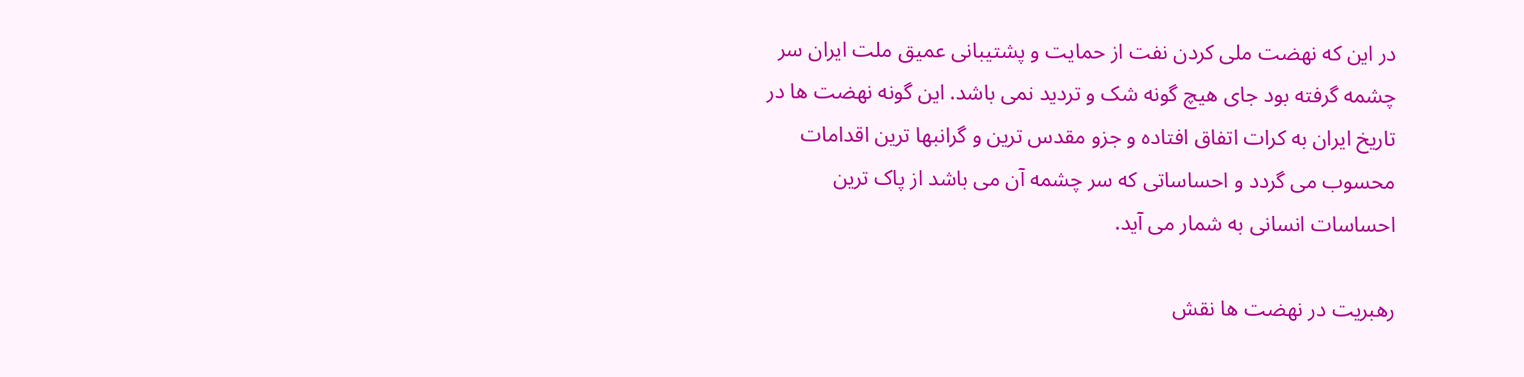در این که نهضت ملی کردن نفت از حمایت و پشتیبانی عمیق ملت ایران سر چشمه گرفته بود جای هیچ گونه شک و تردید نمی باشد. این گونه نهضت ها در تاریخ ایران به کرات اتفاق افتاده و جزو مقدس ترین و گرانبها ترین اقدامات محسوب می گردد و احساساتی که سر چشمه آن می باشد از پاک ترین احساسات انسانی به شمار می آید.

رهبریت در نهضت ها نقش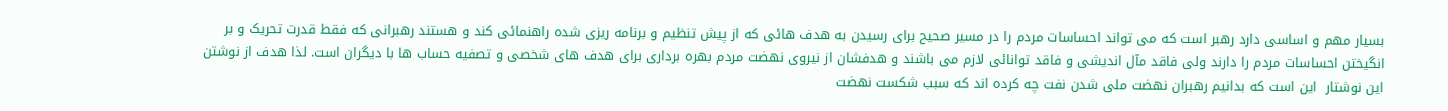بسیار مهم و اساسی دارد رهبر است که می تواند احساسات مردم را در مسیر صحیح برای رسیدن به هدف هائی که از پیش تنظیم و برنامه ریزی شده راهنمائی کند و هستند رهبرانی که فقط قدرت تحریک و بر انگیختن احساسات مردم را دارند ولی فاقد مآل اندیشی و فاقد توانائی لازم می باشند و هدفشان از نیروی نهضت مردم بهره برداری برای هدف های شخصی و تصفیه حساب ها با دیگران است. لذا هدف از نوشتن این نوشتار  این است که بدانیم رهبران نهضت ملی شدن نفت چه کرده اند که سبب شکست نهضت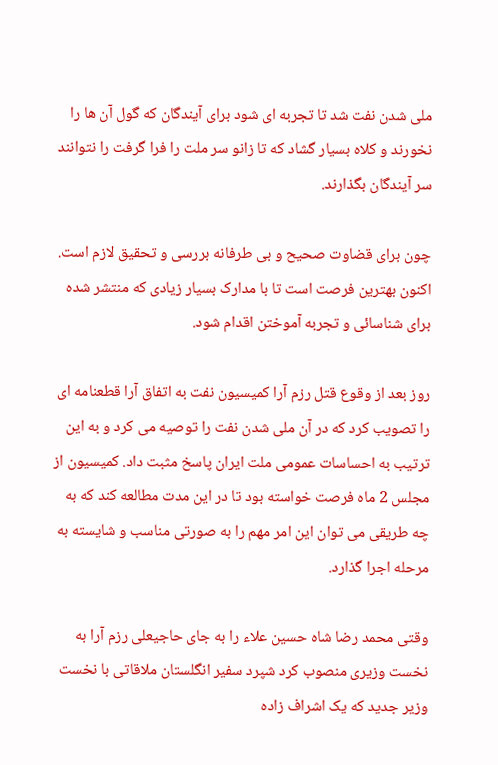ملی شدن نفت شد تا تجربه ای شود برای آیندگان که گول آن ها را نخورند و کلاه بسیار گشاد که تا زانو سر ملت را فرا گرفت را نتوانند سر آیندگان بگذارند.

چون برای قضاوت صحیح و بی طرفانه بررسی و تحقیق لازم است. اکنون بهترین فرصت است تا با مدارک بسیار زیادی که منتشر شده برای شناسائی و تجربه آموختن اقدام شود.

روز بعد از وقوع قتل رزم آرا کمیسیون نفت به اتفاق آرا قطعنامه ای را تصویب کرد که در آن ملی شدن نفت را توصیه می کرد و به این ترتیب به احساسات عمومی ملت ایران پاسخ مثبت داد. کمیسیون از مجلس 2 ماه فرصت خواسته بود تا در این مدت مطالعه کند که به چه طریقی می توان این امر مهم را به صورتی مناسب و شایسته به مرحله اجرا گذارد.

وقتی محمد رضا شاه حسین علاء را به جای حاجیعلی رزم آرا به نخست وزیری منصوب کرد شپرد سفیر انگلستان ملاقاتی با نخست وزیر جدید که یک اشراف زاده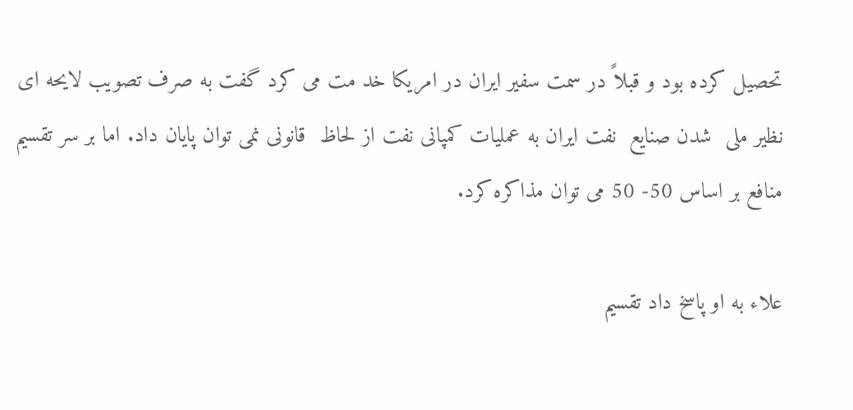تحصیل کرده بود و قبلاً در سمت سفیر ایران در امریکا خد مت می کرد گفت به صرف تصویب لایحه ای نظیر ملی  شدن صنایع  نفت ایران به عملیات کمپانی نفت از لحاظ  قانونی نمی توان پایان داد. اما بر سر تقسیم منافع بر اساس 50- 50 می توان مذاکره کرد.

علاء به او پاسخ داد تقسیم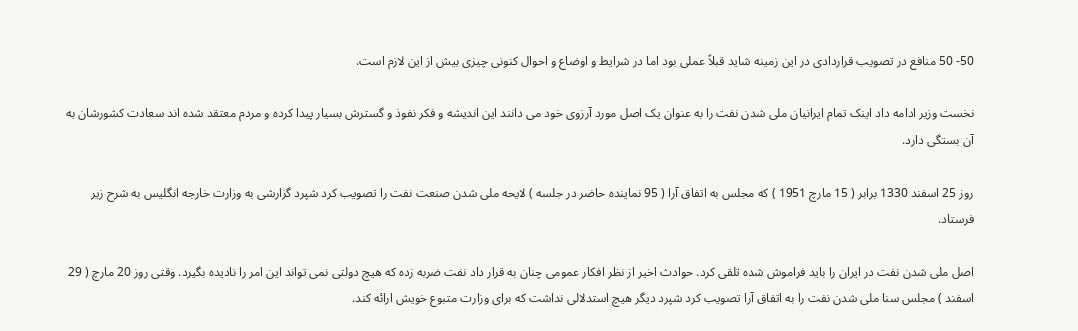50- 50 منافع در تصویب قراردادی در این زمینه شاید قبلاً عملی بود اما در شرایط و اوضاع و احوال کنونی چیزی بیش از این لازم است.

نخست وزیر ادامه داد اینک تمام ایرانیان ملی شدن نفت را به عنوان یک اصل مورد آرزوی خود می دانند این اندیشه و فکر نفوذ و گسترش بسیار پیدا کرده و مردم معتقد شده اند سعادت کشورشان به آن بستگی دارد.

روز 25 اسفند 1330 برابر ( 15 مارچ 1951 ) که مجلس به اتفاق آرا ( 95 نماینده حاضر در جلسه ) لایحه ملی شدن صنعت نفت را تصویب کرد شپرد گزارشی به وزارت خارجه انگلیس به شرح زیر فرستاد.

اصل ملی شدن نفت در ایران را باید فراموش شده تلقی کرد. حوادث اخیر از نظر افکار عمومی چنان به قرار داد نفت ضربه زده که هیچ دولتی نمی تواند این امر را نادیده بگیرد. وقتی روز 20 مارچ ( 29 اسفند ) مجلس سنا ملی شدن نفت را به اتفاق آرا تصویب کرد شپرد دیگر هیچ استدلالی نداشت که برای وزارت متبوع خویش ارائه کند.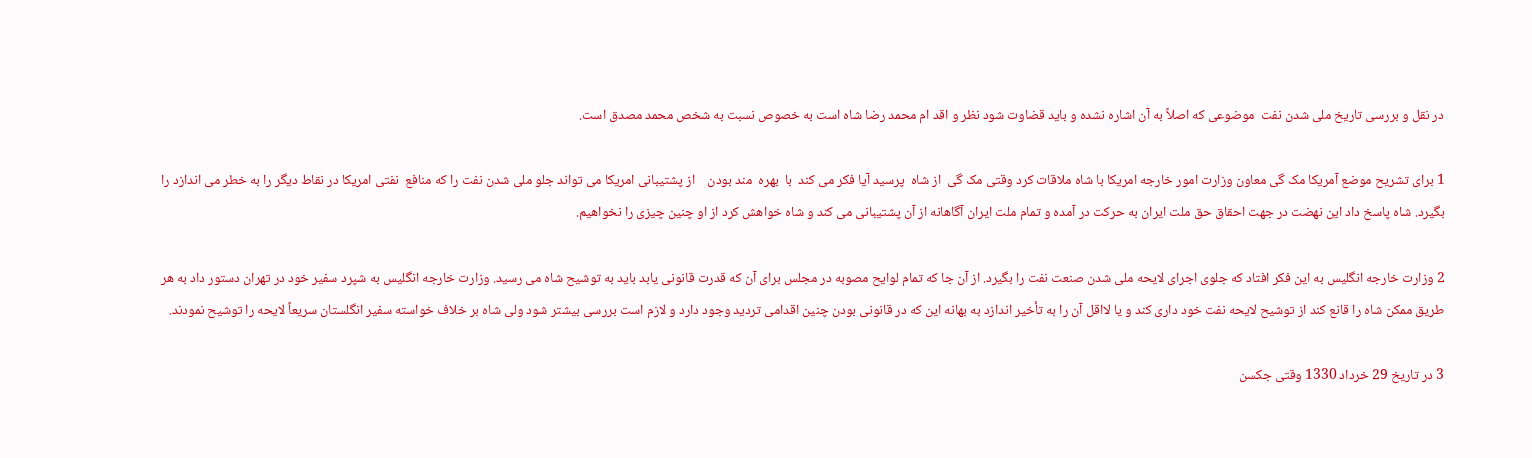در نقل و بررسی تاریخ ملی شدن نفت  موضوعی که اصلاً به آن اشاره نشده و باید قضاوت شود نظر و اقد ام محمد رضا شاه است به خصوص نسبت به شخص محمد مصدق است.

1 برای تشریح موضع آمریکا مک گی معاون وزارت امور خارجه امریکا با شاه ملاقات کرد وقتی مک گی  از شاه  پرسید آیا فکر می کند  با  بهره  مند بودن    از پشتیبانی امریکا می تواند جلو ملی شدن نفت را که منافع  نفتی امریکا در نقاط دیگر را به خطر می اندازد را بگیرد. شاه پاسخ داد این نهضت در جهت احقاق حق ملت ایران به حرکت در آمده و تمام ملت ایران آگاهانه از آن پشتیبانی می کند و شاه خواهش کرد از او چنین چیزی را نخواهیم.

2 وزارت خارجه انگلیس به این فکر افتاد که جلوی اجرای لایحه ملی شدن صنعت نفت را بگیرد. از آن جا که تمام لوایح مصوبه در مجلس برای آن که قدرت قانونی یابد باید به توشیح شاه می رسید. وزارت خارجه انگلیس به شپرد سفیر خود در تهران دستور داد به هر طریق ممکن شاه را قانع کند از توشیح لایحه نفت خود داری کند و یا لااقل آن را به تأخیر اندازد به بهانه این که در قانونی بودن چنین اقدامی تردید وجود دارد و لازم است بررسی بیشتر شود ولی شاه بر خلاف خواسته سفیر انگلستان سریعاً لایحه را توشیح نمودند.

3 در تاریخ 29 خرداد 1330 وقتی جکسن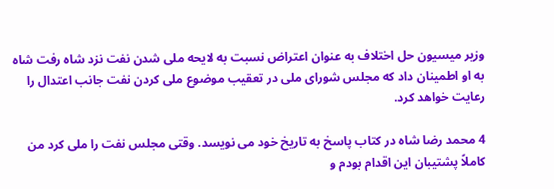وزیر میسیون حل اختلاف به عنوان اعتراض نسبت به لایحه ملی شدن نفت نزد شاه رفت شاه به او اطمینان داد که مجلس شورای ملی در تعقیب موضوع ملی کردن نفت جانب اعتدال را رعایت خواهد کرد.

4 محمد رضا شاه در کتاب پاسخ به تاریخ خود می نویسد. وقتی مجلس نفت را ملی کرد من کاملاً پشتیبان این اقدام بودم و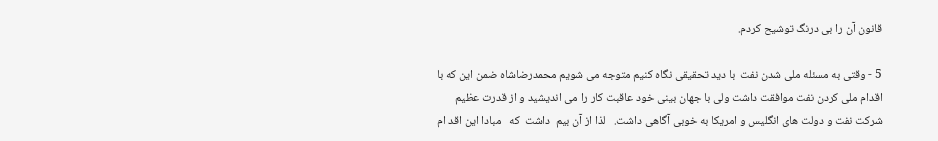قانون آن را بی درنگ توشیح کردم.

5 - وقتی به مسئله ملی شدن نفت  با دید تحقیقی نگاه کنیم متوجه می شویم محمدرضاشاه ضمن این که با اقدام ملی کردن نفت موافقت داشت ولی با جهان بینی خود عاقبت کار را می اندیشید و از قدرت عظیم شرکت نفت و دولت های انگلیس و امریکا به خوبی آگاهی داشت.   لذا از آن بیم  داشت  که   مبادا این اقد ام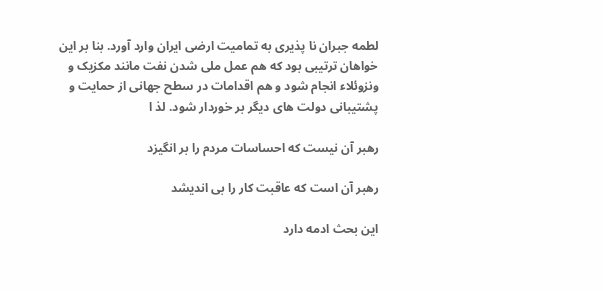لطمه جبران نا پذیری به تمامیت ارضی ایران وارد آورد. بنا بر این خواهان ترتیبی بود که هم عمل ملی شدن نفت مانند مکزیک و ونزوئلاء انجام شود و هم اقدامات در سطح جهانی از حمایت و پشتیبانی دولت های دیگر بر خوردار شود. لذ ا

رهبر آن نیست که احساسات مردم را بر انگیزد

رهبر آن است که عاقبت کار را بی اندیشد

این بحث ادمه دارد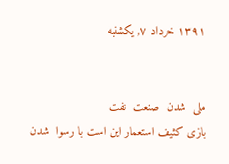۱۳۹۱ خرداد ۷, یکشنبه


ملی  شدن  صنعت  نفت
بازی کثیف استعمار این است با رسوا  شدن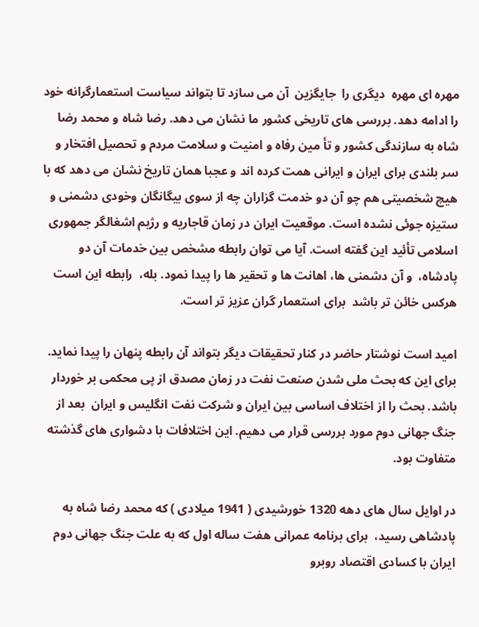مهره ای مهره  دیگری را  جایگزین  آن می سازد تا بتواند سیاست استعمارگرانه خود را ادامه دهد. بررسی های تاریخی کشور ما نشان می دهد. رضا شاه و محمد رضا شاه به سازندگی کشور و تأ مین رفاه و امنیت و سلامت مردم و تحصیل افتخار و سر بلندی برای ایران و ایرانی همت کرده اند و عجبا همان تاریخ نشان می دهد که با هیچ شخصیتی هم چو آن دو خدمت گزاران چه از سوی بیگانگان وخودی دشمنی و ستیزه جوئی نشده است. موقعیت ایران در زمان قاجاریه و رژیم اشغالگر جمهوری اسلامی تأئید این گفته است. آیا می توان رابطه مشخص بین خدمات آن دو پادشاه،  و آن دشمنی ها، اهانت ها و تحقیر ها را پیدا نمود. بله،  رابطه این است هرکس خائن تر باشد  برای استعمار گران عزیز تر است.

امید است نوشتار حاضر در کنار تحقیقات دیگر بتواند آن رابطه پنهان را پیدا نماید. برای این که بحث ملی شدن صنعت نفت در زمان مصدق از پی محکمی بر خوردار باشد. بحث را از اختلاف اساسی بین ایران و شرکت نفت انگلیس و ایران  بعد از جنگ جهانی دوم مورد بررسی قرار می دهیم. این اختلافات با دشواری های گذشته متفاوت بود.

در اوایل سال های دهه 1320 خورشیدی ( 1941 میلادی ) که محمد رضا شاه به پادشاهی رسید،  برای برنامه عمرانی هفت ساله اول که به علت جنگ جهانی دوم ایران با کسادی اقتصاد روبرو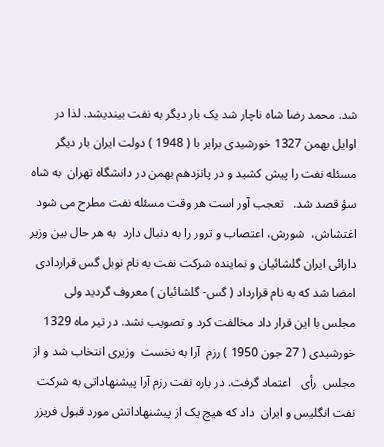شد. محمد رضا شاه ناچار شد یک بار دیگر به نفت بیندیشد. لذا در اوایل بهمن 1327 خورشیدی برابر با ( 1948 ) دولت ایران بار دیگر مسئله نفت را پیش کشید و در پانزدهم بهمن در دانشگاه تهران  به شاه سؤ قصد شد.   تعجب آور است هر وقت مسئله نفت مطرح می شود اغتشاش،  شورش، اعتصاب و ترور را به دنبال دارد  به هر حال بین وزیر دارائی ایران گلشائیان و نماینده شرکت نفت به نام نوبل گس قراردادی امضا شد که به نام قرارداد ( گس- گلشائیان ) معروف گردید ولی مجلس با این قرار داد مخالفت کرد و تصویب نشد. در تیر ماه 1329 خورشیدی ( 27 جون 1950 ) رزم  آرا به نخست  وزیری انتخاب شد و از مجلس  رأی   اعتماد گرفت. در باره نفت رزم آرا پیشنهاداتی به شرکت نفت انگلیس و ایران  داد که هیچ یک از پیشنهاداتش مورد قبول فریزر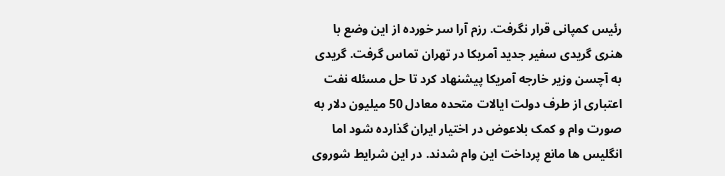رئیس کمپانی قرار نگرفت. رزم آرا سر خورده از این وضع با هنری گریدی سفیر جدید آمریکا در تهران تماس گرفت. گریدی به آچسن وزیر خارجه آمریکا پیشنهاد کرد تا حل مسئله نفت اعتباری از طرف دولت ایالات متحده معادل 50 میلیون دلار به صورت وام و کمک بلاعوض در اختیار ایران گذارده شود اما انگلیس ها مانع پرداخت این وام شدند. در این شرایط شوروی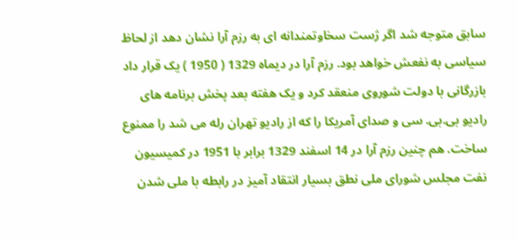سابق متوجه شد اگر ژست سخاوتمندانه ای به رزم آرا نشان دهد از لحاظ سیاسی به نفعش خواهد بود. رزم آرا در دیماه 1329 ( 1950 ) یک قرار داد بازرگانی با دولت شوروی منعقد کرد و یک هفته بعد پخش برنامه های رادیو بی.بی. سی و صدای آمریکا را که از رادیو تهران رله می شد را ممنوع ساخت. هم چنین رزم آرا در 14 اسفند 1329 برابر با 1951 در کمیسیون نفت مجلس شورای ملی نطق بسیار انتقاد آمیز در رابطه با ملی شدن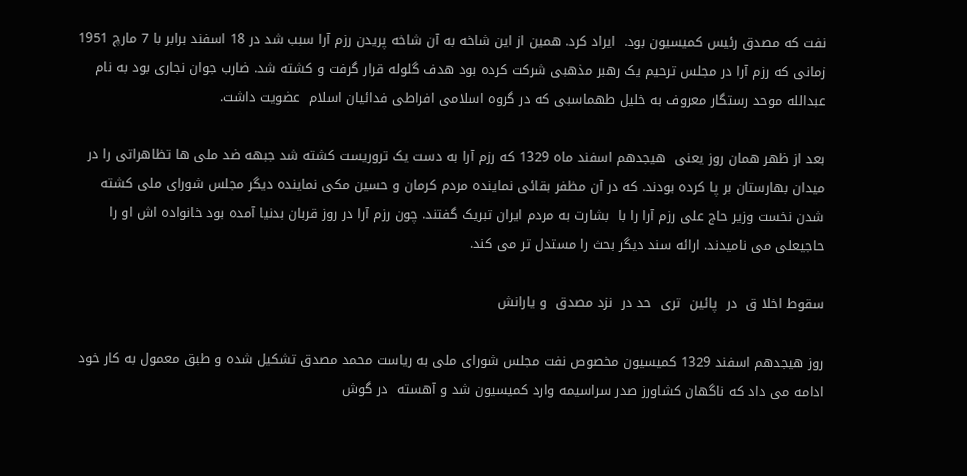نفت که مصدق رئیس کمیسیون بود.  ایراد کرد. همین از این شاخه به آن شاخه پریدن رزم آرا سبب شد در 18 اسفند برابر با 7 مارچ 1951  زمانی که رزم آرا در مجلس ترحیم یک رهبر مذهبی شرکت کرده بود هدف گلوله قرار گرفت و کشته شد. ضارب جوان نجاری بود به نام عبدالله موحد رستگار معروف به خلیل طهماسبی که در گروه اسلامی افراطی فدائیان اسلام  عضویت داشت.

بعد از ظهر همان روز یعنی  هیجدهم اسفند ماه 1329 که رزم آرا به دست یک تروریست کشته شد جبهه ضد ملی ها تظاهراتی را در میدان بهارستان بر پا کرده بودند. که در آن مظفر بقائی نماینده مردم کرمان و حسین مکی نماینده دیگر مجلس شورای ملی کشته شدن نخست وزیر حاج علی رزم آرا را با  بشارت به مردم ایران تبریک گفتند. چون رزم آرا در روز قربان بدنیا آمده بود خانواده اش او را حاجیعلی می نامیدند. ارائه سند دیگر بحث را مستدل تر می کند.

سقوط اخلا ق  در  پائین  تری  حد در  نزد مصدق  و یارانش

روز هیجدهم اسفند 1329 کمیسیون مخصوص نفت مجلس شورای ملی به ریاست محمد مصدق تشکیل شده و طبق معمول به کار خود ادامه می داد که ناگهان کشاورز صدر سراسیمه وارد کمیسیون شد و آهسته  در گوش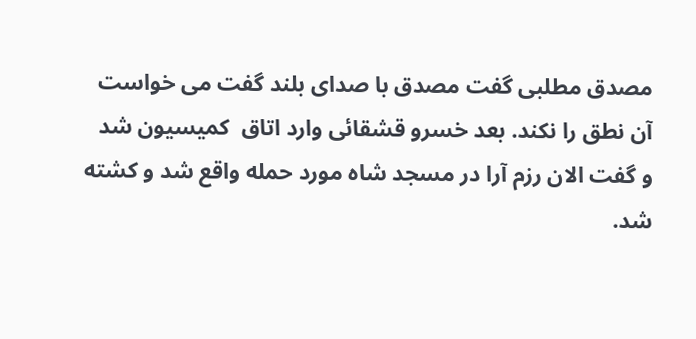مصدق مطلبی گفت مصدق با صدای بلند گفت می خواست آن نطق را نکند. بعد خسرو قشقائی وارد اتاق  کمیسیون شد و گفت الان رزم آرا در مسجد شاه مورد حمله واقع شد و کشته شد.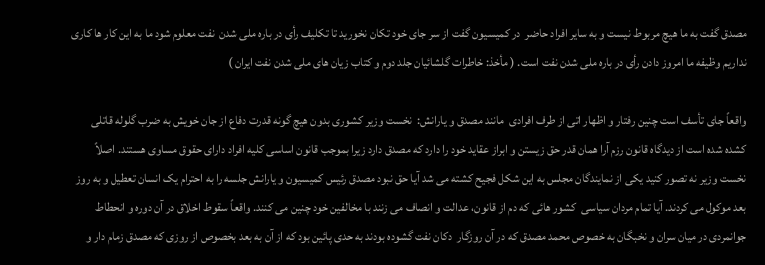مصدق گفت به ما هیچ مربوط نیست و به سایر افراد حاضر  در کمیسیون گفت از سر جای خود تکان نخورید تا تکلیف رأی در باره ملی شدن  نفت معلوم شود ما به این کار ها کاری نداریم وظیفه ما امروز دادن رأی در باره ملی شدن نفت است. ( مأخذ: خاطرات گلشائیان جلد دوم و کتاب زیان های ملی شدن نفت ایران )

واقعاً جای تأسف است چنین رفتار و اظهار اتی از طرف افرادی  مانند مصدق و یارانش:  نخست وزیر کشوری بدون هیچ گونه قدرت دفاع از جان خویش به ضرب گلوله قاتلی کشده شده است از دیدگاه قانون رزم آرا همان قدر حق زیستن و ابراز عقاید خود را دارد که مصدق دارد زیرا بموجب قانون اساسی کلیه افراد دارای حقوق مساوی هستند. اصلاً  نخست وزیر نه تصور کنید یکی از نمایندگان مجلس به این شکل فجیح کشته می شد آیا حق نبود مصدق رئیس کمیسیون و یارانش جلسه را به احترام یک انسان تعطیل و به روز بعد موکول می کردند. آیا تمام مردان سیاسی  کشور هائی که دم از قانون، عدالت و انصاف می زنند با مخالفین خود چنین می کنند. واقعاً سقوط اخلاق در آن دوره و انحطاط جوانمردی در میان سران و نخبگان به خصوص محمد مصدق که در آن روزگار  دکان نفت گشوده بودند به حدی پائین بود که از آن به بعد بخصوص از روزی که مصدق زمام دار و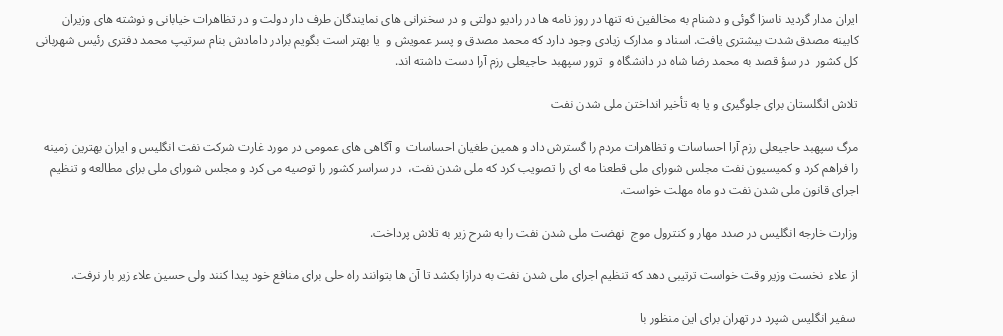ایران مدار گردید ناسزا گوئی و دشنام به مخالفین نه تنها در روز نامه ها در رادیو دولتی و در سخنرانی های نمایندگان طرف دار دولت و در تظاهرات خیابانی و نوشته های وزیران کابینه مصدق شدت بیشتری یافت. اسناد و مدارک زیادی وجود دارد که محمد مصدق و پسر عمویش و  یا بهتر است بگویم برادر دامادش بنام سرتیپ محمد دفتری رئیس شهربانی کل کشور  در سؤ قصد به محمد رضا شاه در دانشگاه و  ترور سپهبد حاجیعلی رزم آرا دست داشته اند.

تلاش انگلستان برای جلوگیری و یا به تأخیر انداختن ملی شدن نفت

مرگ سپهبد حاجیعلی رزم آرا احساسات و تظاهرات مردم را گسترش داد و همین طغیان احساسات  و آگاهی های عمومی در مورد غارت شرکت نفت انگلیس و ایران بهترین زمینه را فراهم کرد و کمیسیون نفت مجلس شورای ملی قطعنا مه ای را تصویب کرد که ملی شدن نفت،  در سراسر کشور را توصیه می کرد و مجلس شورای ملی برای مطالعه و تنظیم اجرای قانون ملی شدن نفت دو ماه مهلت خواست.

وزارت خارجه انگلیس در صدد مهار و کنترول موج  نهضت ملی شدن نفت را به شرح زیر به تلاش پرداخت.

از علاء  نخست وزیر وقت خواست ترتیبی دهد که تنظیم اجرای ملی شدن نفت به درازا بکشد تا آن ها بتوانند راه حلی برای منافع خود پیدا کنند ولی حسین علاء زیر بار نرفت.

 سفیر انگلیس شپرد در تهران برای این منظور با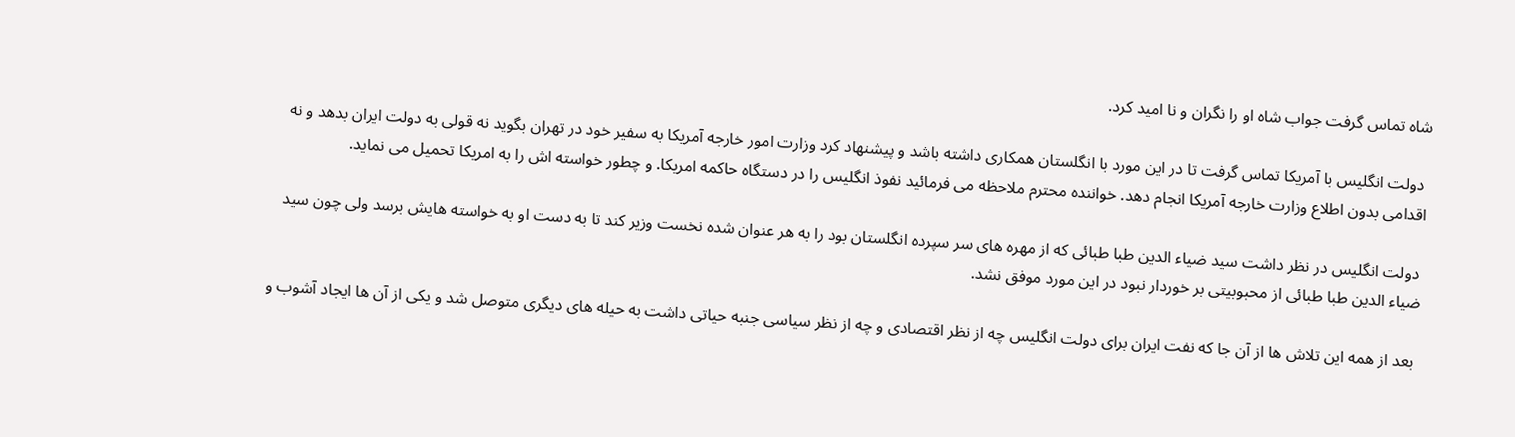شاه تماس گرفت جواب شاه او را نگران و نا امید کرد.

 دولت انگلیس با آمریکا تماس گرفت تا در این مورد با انگلستان همکاری داشته باشد و پیشنهاد کرد وزارت امور خارجه آمریکا به سفیر خود در تهران بگوید نه قولی به دولت ایران بدهد و نه اقدامی بدون اطلاع وزارت خارجه آمریکا انجام دهد. خواننده محترم ملاحظه می فرمائید نفوذ انگلیس را در دستگاه حاکمه امریکا. و چطور خواسته اش را به امریکا تحمیل می نماید.

 دولت انگلیس در نظر داشت سید ضیاء الدین طبا طبائی که از مهره های سر سپرده انگلستان بود را به هر عنوان شده نخست وزیر کند تا به دست او به خواسته هایش برسد ولی چون سید ضیاء الدین طبا طبائی از محبوبیتی بر خوردار نبود در این مورد موفق نشد.

 بعد از همه این تلاش ها از آن جا که نفت ایران برای دولت انگلیس چه از نظر اقتصادی و چه از نظر سیاسی جنبه حیاتی داشت به حیله های دیگری متوصل شد و یکی از آن ها ایجاد آشوب و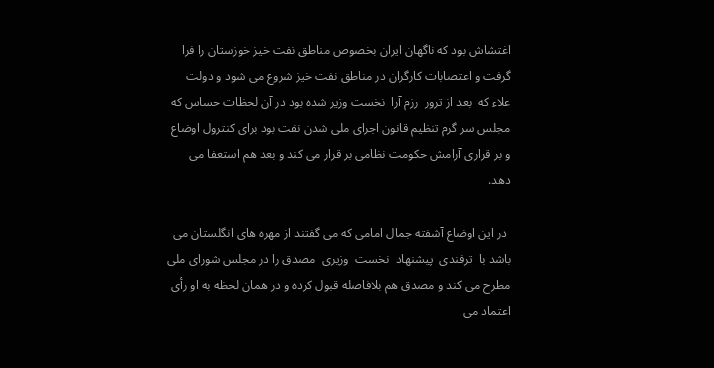اغتشاش بود که ناگهان ایران بخصوص مناطق نفت خیز خوزستان را فرا گرفت و اعتصابات کارگران در مناطق نفت خیز شروع می شود و دولت علاء که  بعد از ترور  رزم آرا  نخست وزیر شده بود در آن لحظات حساس که مجلس سر گرم تنظیم قانون اجرای ملی شدن نفت بود برای کنترول اوضاع و بر قراری آرامش حکومت نظامی بر قرار می کند و بعد هم استعفا می دهد.

 در این اوضاع آشفته جمال امامی که می گفتند از مهره های انگلستان می باشد با  ترفندی  پیشنهاد  نخست  وزیری  مصدق را در مجلس شورای ملی مطرح می کند و مصدق هم بلافاصله قبول کرده و در همان لحظه به او رأی اعتماد می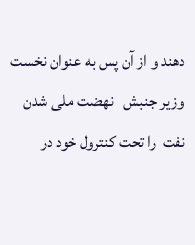دهند و از آن پس به عنوان نخست وزیر جنبش   نهضت ملی شدن  نفت  را تحت کنترول خود در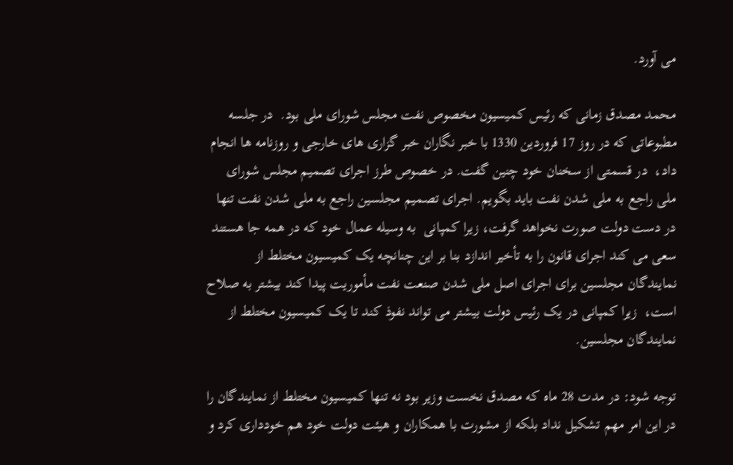می آورد.

محمد مصدق زمانی که رئیس کمیسیون مخصوص نفت مجلس شورای ملی بود.  در جلسه مطبوعاتی که در روز 17 فروردین 1330 با خبر نگاران خبر گزاری های خارجی و روزنامه ها انجام داد،  در قسمتی از سخنان خود چنین گفت. در خصوص طرز اجرای تصمیم مجلس شورای ملی راجع به ملی شدن نفت باید بگویم. اجرای تصمیم مجلسین راجع به ملی شدن نفت تنها در دست دولت صورت نخواهد گرفت، زیرا کمپانی  به وسیله عمال خود که در همه جا هستند سعی می کند اجرای قانون را به تأخیر اندازد بنا بر این چنانچه یک کمیسیون مختلط از نمایندگان مجلسین برای اجرای اصل ملی شدن صنعت نفت مأموریت پیدا کند بیشتر به صلاح است،  زیرا کمپانی در یک رئیس دولت بیشتر می تواند نفوذ کند تا یک کمیسیون مختلط از نمایندگان مجلسین.

توجه شود: در مدت 28 ماه که مصدق نخست وزیر بود نه تنها کمیسیون مختلط از نمایندگان را در این امر مهم تشکیل نداد بلکه از مشورت با همکاران و هیئت دولت خود هم خودداری کرد و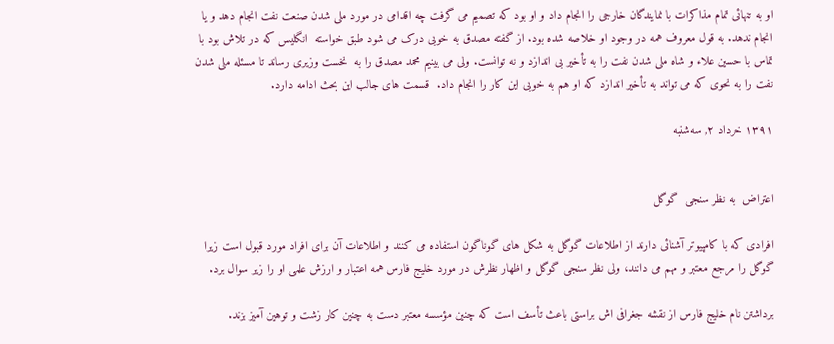او به تنهائی تمام مذاکرات با نمایندگان خارجی را انجام داد و او بود که تصمیم می گرفت چه اقدامی در مورد ملی شدن صنعت نفت انجام دهد و یا انجام ندهد. به قول معروف همه در وجود او خلاصه شده بود. از گفته مصدق به خوبی درک می شود طبق خواسته  انگلیس که در تلاش بود با تماس با حسین علاء و شاه ملی شدن نفت را به تأخیر بی اندازد و نه توانست. ولی می بینیم محمد مصدق را به  نخست وزیری رساند تا مسئله ملی شدن نفت را به نحوی که می تواند به تأخیر اندازد که او هم به خوبی این کار را انجام داد.  قسمت های جالب این بحث ادامه دارد.

۱۳۹۱ خرداد ۲, سه‌شنبه


اعتراض  به نظر سنجی  گوگل

افرادی که با کامپیوتر آشنائی دارند از اطلاعات گوگل به شکل های گوناگون استفاده می کنند و اطلاعات آن برای افراد مورد قبول است زیرا  گوگل را مرجع معتبر و مهم می دانند، ولی نظر سنجی گوگل و اظهار نظرش در مورد خلیج فارس همه اعتبار و ارزش علمی او را زیر سوال برد.

برداشتن نام خلیج فارس از نقشه جغرافی اش براستی باعث تأسف است که چنین مؤسسه معتبر دست به چنین کار زشت و توهین آمیز بزند.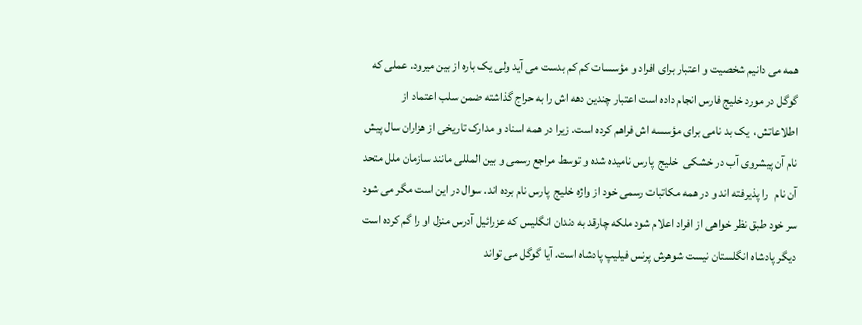همه می دانیم شخصیت و اعتبار برای افراد و مؤسسات کم کم بدست می آید ولی یک باره از بین میرود. عملی که گوگل در مورد خلیج فارس انجام داده است اعتبار چندین دهه اش را به حراج گذاشته ضمن سلب اعتماد از اطلاعاتش،  یک بد نامی برای مؤسسه اش فراهم کرده است. زیرا در همه اسناد و مدارک تاریخی از هزاران سال پیش نام آن پیشروی آب در خشکی  خلیج  پارس نامیده شده و توسط مراجع رسمی و بین المللی مانند سازمان ملل متحد آن نام   را پذیرفته اند و در همه مکاتبات رسمی خود از واژه خلیج  پارس نام برده اند. سوال در این است مگر می شود سر خود طبق نظر خواهی از افراد اعلام شود ملکه چارقد به دندان انگلیس که عزرائیل آدرس منزل او را گم کرده است دیگر پادشاه انگلستان نیست شوهرش پرنس فیلیپ پادشاه است. آیا گوگل می تواند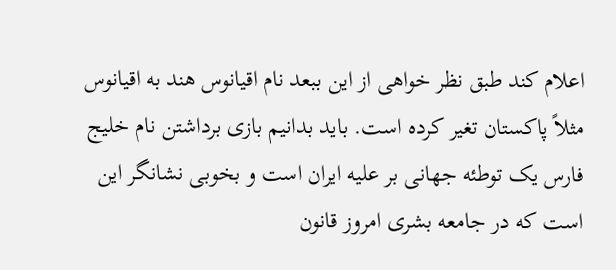اعلام کند طبق نظر خواهی از این ببعد نام اقیانوس هند به اقیانوس مثلاً پاکستان تغیر کرده است. باید بدانیم بازی برداشتن نام خلیج فارس یک توطئه جهانی بر علیه ایران است و بخوبی نشانگر این است که در جامعه بشری امروز قانون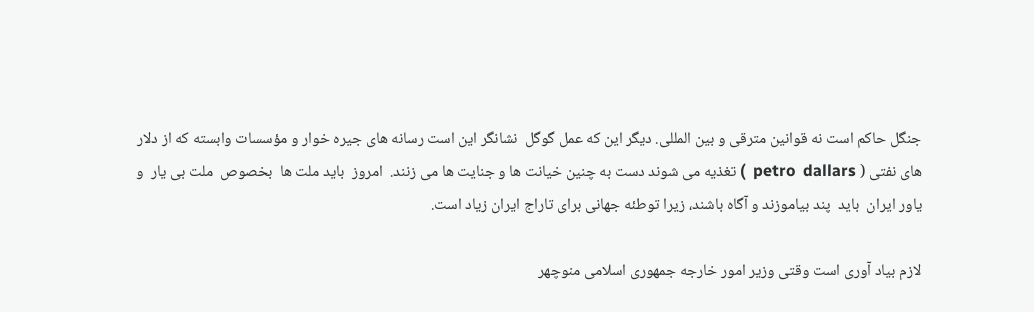جنگل حاکم است نه قوانین مترقی و بین المللی. دیگر این که عمل گوگل  نشانگر این است رسانه های جیره خوار و مؤسسات وابسته که از دلار های نفتی ( petro  dallars  ) تغذیه می شوند دست به چنین خیانت ها و جنایت ها می زنند.  امروز  باید ملت ها  بخصوص  ملت بی یار  و یاور ایران  باید  پند بیاموزند و آگاه باشند، زیرا توطئه جهانی برای تاراج ایران زیاد است.

لازم بیاد آوری است وقتی وزیر امور خارجه جمهوری اسلامی منوچهر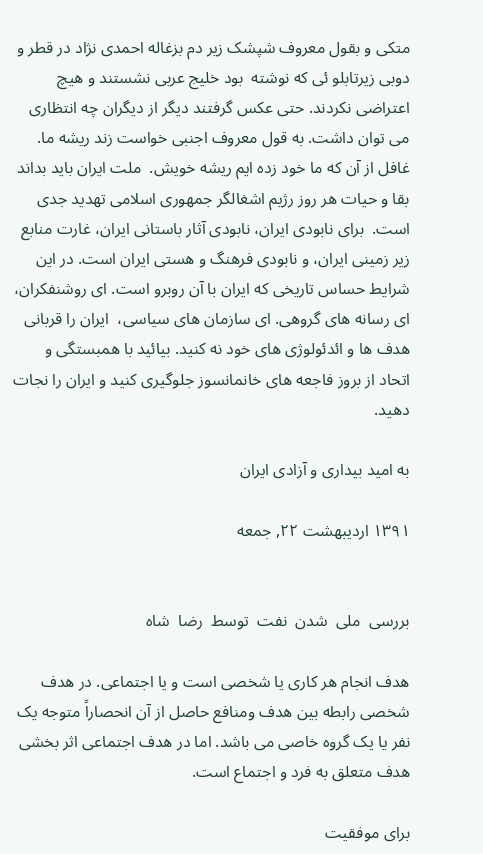متکی و بقول معروف شپشک زیر دم بزغاله احمدی نژاد در قطر و دوبی زیرتابلو ئی که نوشته  بود خلیج عربی نشستند و هیچ اعتراضی نکردند. حتی عکس گرفتند دیگر از دیگران چه انتظاری می توان داشت. به قول معروف اجنبی خواست زند ریشه ما. غافل از آن که ما خود زده ایم ریشه خویش.  ملت ایران باید بداند بقا و حیات هر روز رژیم اشغالگر جمهوری اسلامی تهدید جدی است.  برای نابودی ایران، نابودی آثار باستانی ایران، غارت منابع زیر زمینی ایران، و نابودی فرهنگ و هستی ایران است. در این شرایط حساس تاریخی که ایران با آن روبرو است. ای روشنفکران، ای رسانه های گروهی. ای سازمان های سیاسی،  ایران را قربانی هدف ها و ائدئولوژی های خود نه کنید. بیائید با همبستگی و اتحاد از بروز فاجعه های خانمانسوز جلوگیری کنید و ایران را نجات دهید.

به امید بیداری و آزادی ایران

۱۳۹۱ اردیبهشت ۲۲, جمعه


بررسی  ملی  شدن  نفت  توسط  رضا  شاه

هدف انجام هر کاری یا شخصی است و یا اجتماعی. در هدف شخصی رابطه بین هدف ومنافع حاصل از آن انحصاراً متوجه یک نفر یا یک گروه خاصی می باشد. اما در هدف اجتماعی اثر بخشی هدف متعلق به فرد و اجتماع است.

برای موفقیت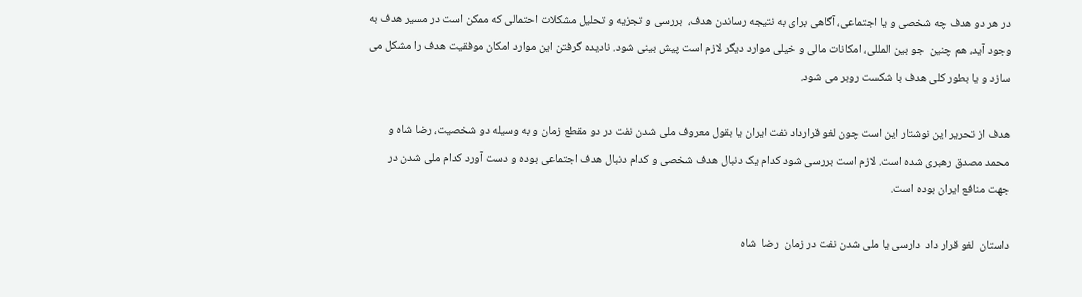در هر دو هدف چه شخصی و یا اجتماعی، آگاهی برای به نتیجه رساندن هدف،  بررسی و تجزیه و تحلیل مشکلات احتمالی که ممکن است در مسیر هدف به وجود آید، هم چنین  جو بین المللی، امکانات مالی و خیلی موارد دیگر لازم است پیش بینی شود. نادیده گرفتن این موارد امکان موفقیت هدف را مشکل می سازد و یا بطور کلی هدف با شکست روبر می شود.

هدف از تحریر این نوشتار این است چون لغو قرارداد نفت ایران یا بقول معروف ملی شدن نفت در دو مقطع زمان و به وسیله دو شخصیت، رضا شاه و محمد مصدق رهبری شده است. لازم است بررسی شود کدام یک دنبال هدف شخصی و کدام دنبال هدف اجتماعی بوده و دست آورد کدام ملی شدن در جهت منافع ایران بوده است.

داستان  لغو قرار داد  دارسی یا ملی شدن نفت در زمان  رضا  شاه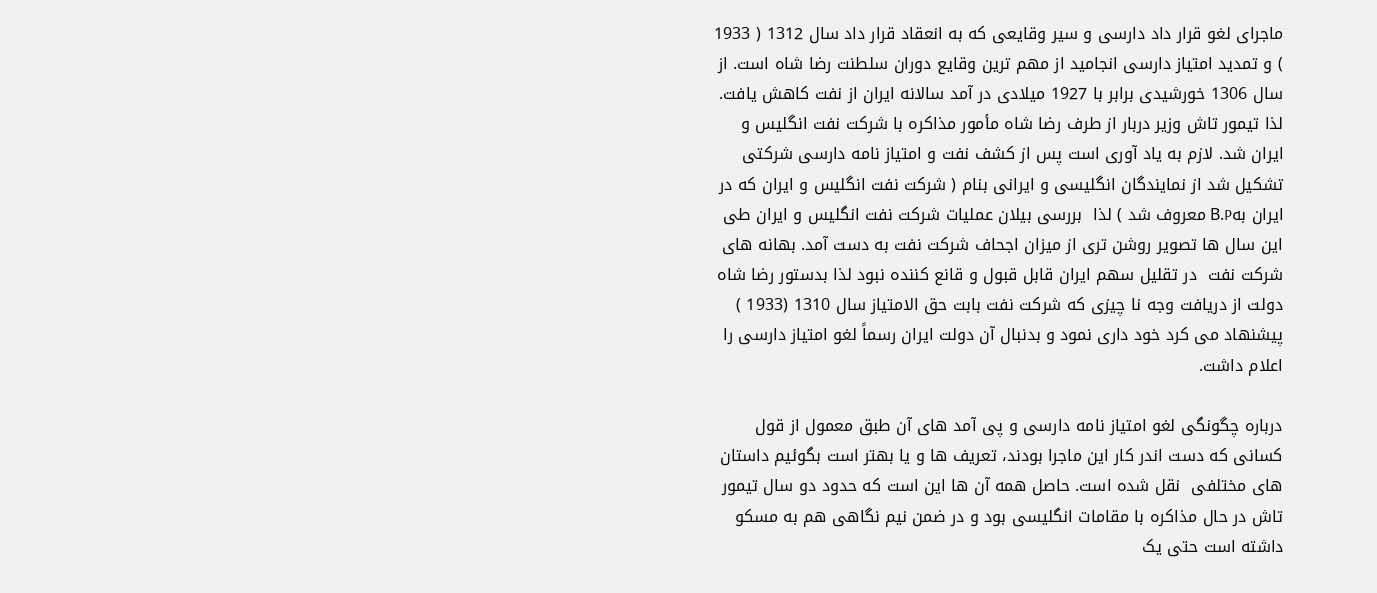ماجرای لغو قرار داد دارسی و سیر وقایعی که به انعقاد قرار داد سال 1312 ( 1933 ) و تمدید امتیاز دارسی انجامید از مهم ترین وقایع دوران سلطنت رضا شاه است. از سال 1306 خورشیدی برابر با 1927 میلادی در آمد سالانه ایران از نفت کاهش یافت. لذا تیمور تاش وزیر دربار از طرف رضا شاه مأمور مذاکره با شرکت نفت انگلیس و ایران شد. لازم به یاد آوری است پس از کشف نفت و امتیاز نامه دارسی شرکتی تشکیل شد از نمایندگان انگلیسی و ایرانی بنام ( شرکت نفت انگلیس و ایران که در ایران بهB.P معروف شد ) لذا  بررسی بیلان عملیات شرکت نفت انگلیس و ایران طی این سال ها تصویر روشن تری از میزان اجحاف شرکت نفت به دست آمد. بهانه های شرکت نفت  در تقلیل سهم ایران قابل قبول و قانع کننده نبود لذا بدستور رضا شاه دولت از دریافت وجه نا چیزی که شرکت نفت بابت حق الامتیاز سال 1310 (1933 ) پیشنهاد می کرد خود داری نمود و بدنبال آن دولت ایران رسماً لغو امتیاز دارسی را اعلام داشت.

درباره چگونگی لغو امتیاز نامه دارسی و پی آمد های آن طبق معمول از قول کسانی که دست اندر کار این ماجرا بودند، تعریف ها و یا بهتر است بگوئیم داستان های مختلفی  نقل شده است. حاصل همه آن ها این است که حدود دو سال تیمور تاش در حال مذاکره با مقامات انگلیسی بود و در ضمن نیم نگاهی هم به مسکو داشته است حتی یک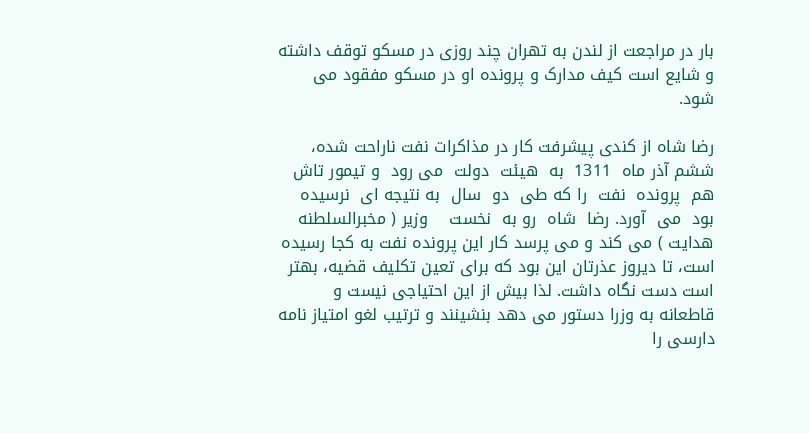بار در مراجعت از لندن به تهران چند روزی در مسکو توقف داشته و شایع است کیف مدارک و پرونده او در مسکو مفقود می شود.

رضا شاه از کندی پیشرفت کار در مذاکرات نفت ناراحت شده، ششم آذر ماه  1311  به  هیئت  دولت  می رود  و تیمور تاش  هم  پرونده  نفت  را که طی  دو  سال  به نتیجه ای  نرسیده  بود  می  آورد. رضا  شاه  رو به  نخست    وزیر ( مخبرالسلطنه هدایت ) می کند و می پرسد کار این پرونده نفت به کجا رسیده است، تا دیروز عذرتان این بود که برای تعین تکلیف قضیه، بهتر است دست نگاه داشت. لذا بیش از این احتیاجی نیست و قاطعانه به وزرا دستور می دهد بنشینند و ترتیب لغو امتیاز نامه دارسی را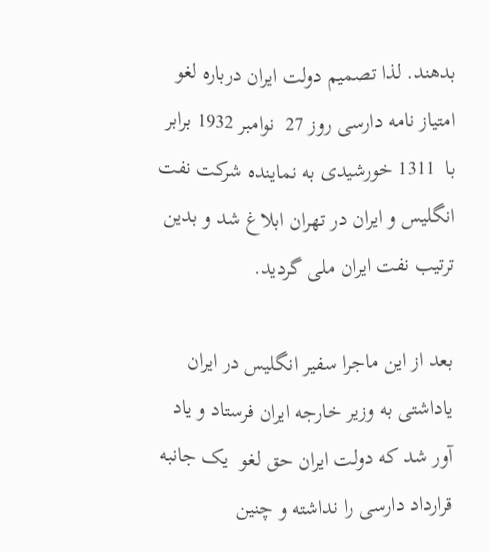بدهند. لذا تصمیم دولت ایران درباره لغو امتیاز نامه دارسی روز 27  نوامبر 1932 برابر با  1311 خورشیدی به نماینده شرکت نفت انگلیس و ایران در تهران ابلاغ شد و بدین ترتیب نفت ایران ملی گردید.

بعد از این ماجرا سفیر انگلیس در ایران یاداشتی به وزیر خارجه ایران فرستاد و یاد آور شد که دولت ایران حق لغو  یک جانبه قرارداد دارسی را نداشته و چنین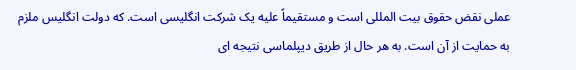عملی نقض حقوق بیت المللی است و مستقیماً علیه یک شرکت انگلیسی است. که دولت انگلیس ملزم به حمایت از آن است. به هر حال از طریق دیپلماسی نتیجه ای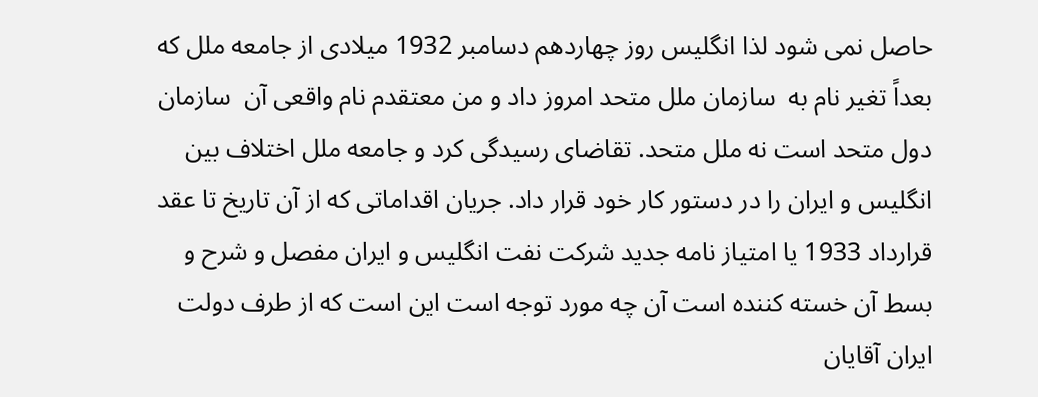حاصل نمی شود لذا انگلیس روز چهاردهم دسامبر 1932 میلادی از جامعه ملل که بعداً تغیر نام به  سازمان ملل متحد امروز داد و من معتقدم نام واقعی آن  سازمان دول متحد است نه ملل متحد. تقاضای رسیدگی کرد و جامعه ملل اختلاف بین انگلیس و ایران را در دستور کار خود قرار داد. جریان اقداماتی که از آن تاریخ تا عقد قرارداد 1933 یا امتیاز نامه جدید شرکت نفت انگلیس و ایران مفصل و شرح و بسط آن خسته کننده است آن چه مورد توجه است این است که از طرف دولت ایران آقایان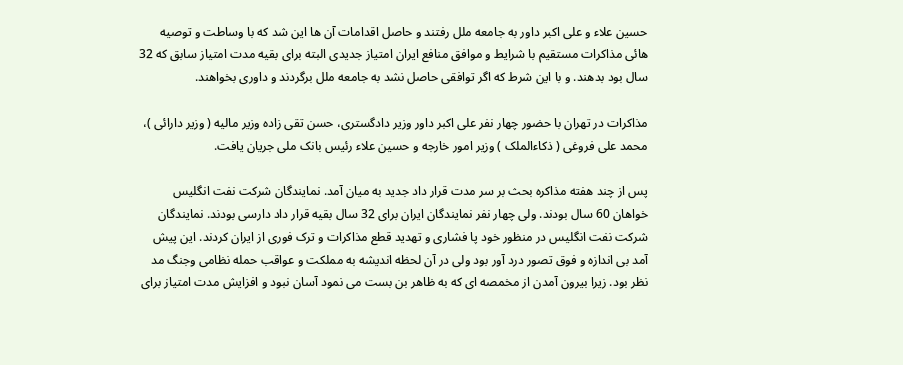حسین علاء و علی اکبر داور به جامعه ملل رفتند و حاصل اقدامات آن ها این شد که با وساطت و توصیه هائی مذاکرات مستقیم با شرایط و موافق منافع ایران امتیاز جدیدی البته برای بقیه مدت امتیاز سابق که 32 سال بود بدهند. و با این شرط که اگر توافقی حاصل نشد به جامعه ملل برگردند و داوری بخواهند.

مذاکرات در تهران با حضور چهار نفر علی اکبر داور وزیر دادگستری، حسن تقی زاده وزیر مالیه ( وزیر دارائی )، محمد علی فروغی ( ذکاءالملک ) وزیر امور خارجه و حسین علاء رئیس بانک ملی جریان یافت.

پس از چند هفته مذاکره بحث بر سر مدت قرار داد جدید به میان آمد. نمایندگان شرکت نفت انگلیس خواهان 60 سال بودند. ولی چهار نفر نمایندگان ایران برای 32 سال بقیه قرار داد دارسی بودند. نمایندگان شرکت نفت انگلیس در منظور خود پا فشاری و تهدید قطع مذاکرات و ترک فوری از ایران کردند. این پیش آمد بی اندازه و فوق تصور درد آور بود ولی در آن لحظه اندیشه به مملکت و عواقب حمله نظامی وجنگ مد نظر بود. زیرا بیرون آمدن از مخمصه ای که به ظاهر بن بست می نمود آسان نبود و افزایش مدت امتیاز برای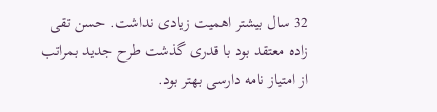32 سال بیشتر اهمیت زیادی نداشت. حسن تقی زاده معتقد بود با قدری گذشت طرح جدید بمراتب از امتیاز نامه دارسی بهتر بود.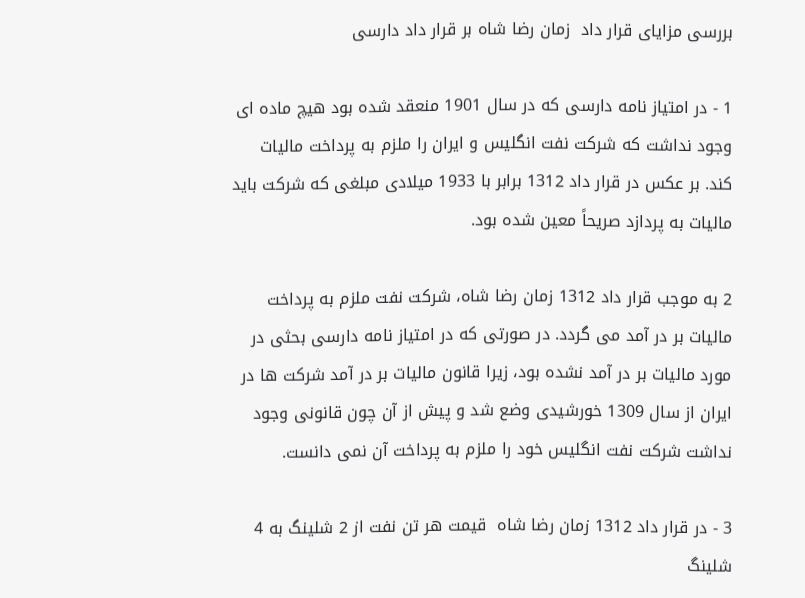بررسی مزایای قرار داد  زمان رضا شاه بر قرار داد دارسی

1 - در امتیاز نامه دارسی که در سال 1901 منعقد شده بود هیچ ماده ای وجود نداشت که شرکت نفت انگلیس و ایران را ملزم به پرداخت مالیات کند. بر عکس در قرار داد 1312 برابر با 1933 میلادی مبلغی که شرکت باید مالیات به پردازد صریحاً معین شده بود.

2 به موجب قرار داد 1312 زمان رضا شاه، شرکت نفت ملزم به پرداخت مالیات بر در آمد می گردد. در صورتی که در امتیاز نامه دارسی بحثی در مورد مالیات بر در آمد نشده بود، زیرا قانون مالیات بر در آمد شرکت ها در ایران از سال 1309 خورشیدی وضع شد و پیش از آن چون قانونی وجود نداشت شرکت نفت انگلیس خود را ملزم به پرداخت آن نمی دانست.

3 - در قرار داد 1312 زمان رضا شاه  قیمت هر تن نفت از 2 شلینگ به 4 شلینگ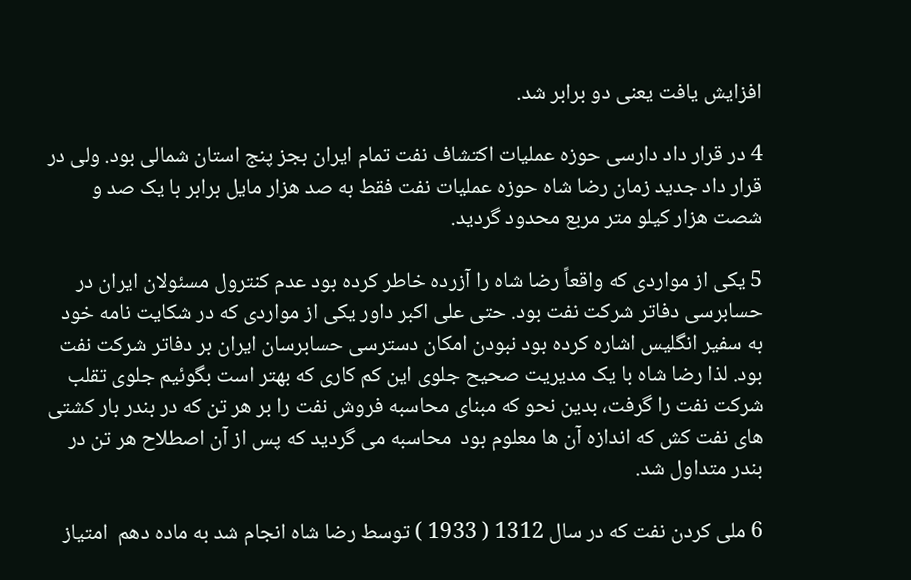افزایش یافت یعنی دو برابر شد.

4 در قرار داد دارسی حوزه عملیات اکتشاف نفت تمام ایران بجز پنج استان شمالی بود. ولی در قرار داد جدید زمان رضا شاه حوزه عملیات نفت فقط به صد هزار مایل برابر با یک صد و شصت هزار کیلو متر مربع محدود گردید.

5 یکی از مواردی که واقعاً رضا شاه را آزرده خاطر کرده بود عدم کنترول مسئولان ایران در حسابرسی دفاتر شرکت نفت بود. حتی علی اکبر داور یکی از مواردی که در شکایت نامه خود به سفیر انگلیس اشاره کرده بود نبودن امکان دسترسی حسابرسان ایران بر دفاتر شرکت نفت بود. لذا رضا شاه با یک مدیریت صحیح جلوی این کم کاری که بهتر است بگوئیم جلوی تقلب شرکت نفت را گرفت، بدین نحو که مبنای محاسبه فروش نفت را بر هر تن که در بندر بار کشتی های نفت کش که اندازه آن ها معلوم بود  محاسبه می گردید که پس از آن اصطلاح هر تن در بندر متداول شد.

6 ملی کردن نفت که در سال 1312 ( 1933 ) توسط رضا شاه انجام شد به ماده دهم  امتیاز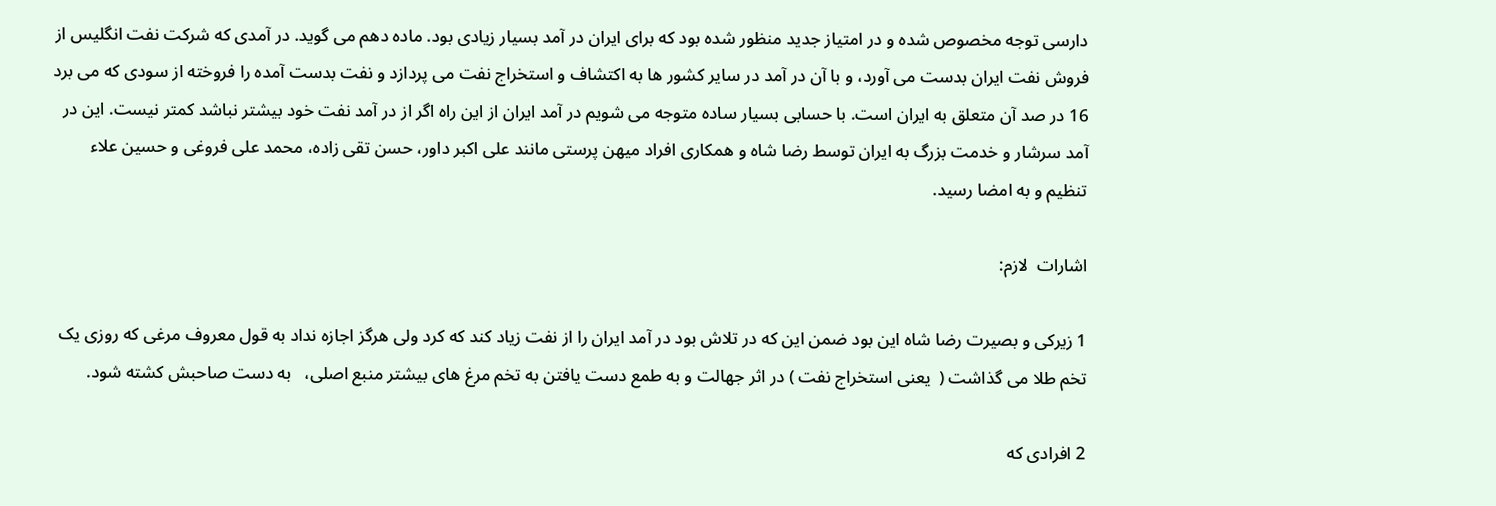دارسی توجه مخصوص شده و در امتیاز جدید منظور شده بود که برای ایران در آمد بسیار زیادی بود. ماده دهم می گوید. در آمدی که شرکت نفت انگلیس از فروش نفت ایران بدست می آورد، و با آن در آمد در سایر کشور ها به اکتشاف و استخراج نفت می پردازد و نفت بدست آمده را فروخته از سودی که می برد 16 در صد آن متعلق به ایران است. با حسابی بسیار ساده متوجه می شویم در آمد ایران از این راه اگر از در آمد نفت خود بیشتر نباشد کمتر نیست. این در آمد سرشار و خدمت بزرگ به ایران توسط رضا شاه و همکاری افراد میهن پرستی مانند علی اکبر داور، حسن تقی زاده، محمد علی فروغی و حسین علاء تنظیم و به امضا رسید.

اشارات  لازم:

1 زیرکی و بصیرت رضا شاه این بود ضمن این که در تلاش بود در آمد ایران را از نفت زیاد کند که کرد ولی هرگز اجازه نداد به قول معروف مرغی که روزی یک تخم طلا می گذاشت (  یعنی استخراج نفت ) در اثر جهالت و به طمع دست یافتن به تخم مرغ های بیشتر منبع اصلی،   به دست صاحبش کشته شود.

2 افرادی که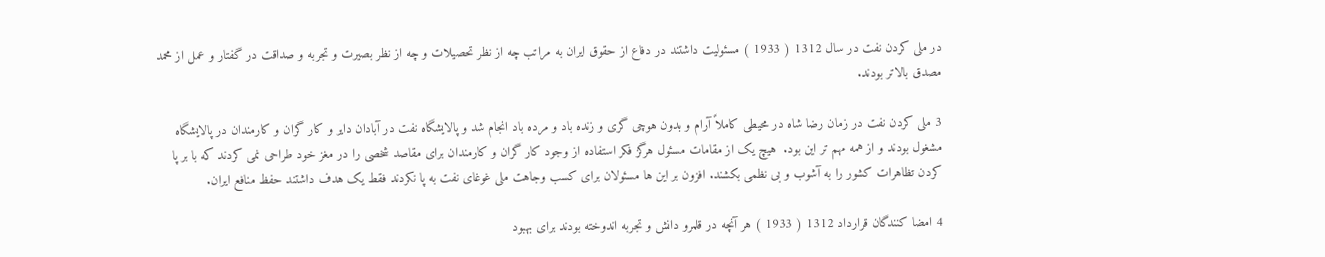در ملی کردن نفت در سال 1312 ( 1933 ) مسئولیت داشتند در دفاع از حقوق ایران به مراتب چه از نظر تحصیلات و چه از نظر بصیرت و تجربه و صداقت در گفتار و عمل از محمد مصدق بالاتر بودند.

3 ملی کردن نفت در زمان رضا شاه در محیطی کاملاً آرام و بدون هوچی گری و زنده باد و مرده باد انجام شد و پالایشگاه نفت در آبادان دایر و کار گران و کارمندان در پالایشگاه مشغول بودند و از همه مهم تر این بود.  هیچ یک از مقامات مسئول هرگز فکر استفاده از وجود کار گران و کارمندان برای مقاصد شخصی را در مغز خود طراحی نمی کردند که با بر پا کردن تظاهرات کشور را به آشوب و بی نظمی بکشند. افزون بر این ها مسئولان برای کسب وجاهت ملی غوغای نفت به پا نکردند فقط یک هدف داشتند حفظ منافع ایران.

4 امضا کنندگان قرارداد 1312 ( 1933 ) هر آنچه در قلمرو دانش و تجربه اندوخته بودند برای بهبود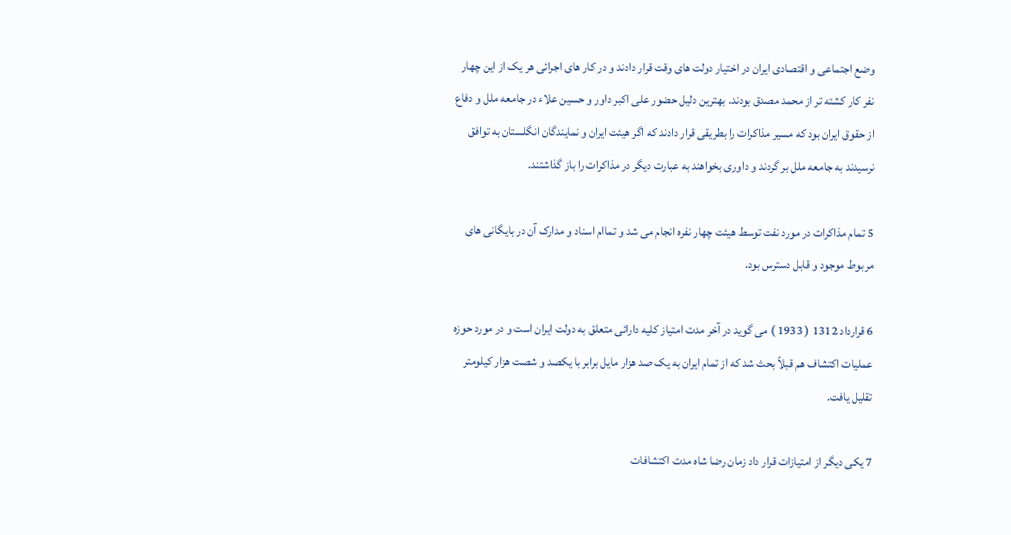وضع اجتماعی و اقتصادی ایران در اختیار دولت های وقت قرار دادند و در کار های اجرائی هر یک از این چهار نفر کار کشته تر از محمد مصدق بودند. بهترین دلیل حضور علی اکبر داور و حسین علاء در جامعه ملل و دفاع از حقوق ایران بود که مسیر مذاکرات را بطریقی قرار دادند که اگر هیئت ایران و نمایندگان انگلستان به توافق نرسیدند به جامعه ملل بر گردند و داوری بخواهند به عبارت دیگر در مذاکرات را باز گذاشتند.

5 تمام مذاکرات در مورد نفت توسط هیئت چهار نفره انجام می شد و تماام اسناد و مدارک آن در بایگانی های مربوط موجود و قابل دسترس بود.

6 قرارداد 1312 ( 1933 ) می گوید در آخر مدت امتیاز کلیه دارائی متعلق به دولت ایران است و در مورد حوزه عملیات اکتشاف هم قبلاً بحث شد که از تمام ایران به یک صد هزار مایل برابر با یکصد و شصت هزار کیلومتر تقلیل یافت.

7 یکی دیگر از امتیازات قرار داد زمان رضا شاه مدت اکتشافات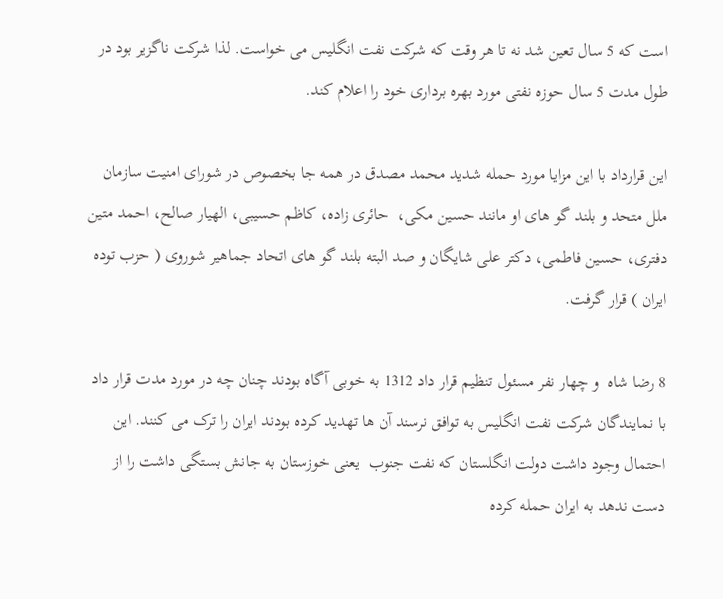است که 5 سال تعین شد نه تا هر وقت که شرکت نفت انگلیس می خواست. لذا شرکت ناگزیر بود در طول مدت 5 سال حوزه نفتی مورد بهره برداری خود را اعلام کند.

این قرارداد با این مزایا مورد حمله شدید محمد مصدق در همه جا بخصوص در شورای امنیت سازمان ملل متحد و بلند گو های او مانند حسین مکی،  حائری زاده، کاظم حسیبی، الهیار صالح، احمد متین دفتری، حسین فاطمی، دکتر علی شایگان و صد البته بلند گو های اتحاد جماهیر شوروی ( حزب توده ایران ) قرار گرفت.

8 رضا شاه  و چهار نفر مسئول تنظیم قرار داد 1312 به خوبی آگاه بودند چنان چه در مورد مدت قرار داد با نمایندگان شرکت نفت انگلیس به توافق نرسند آن ها تهدید کرده بودند ایران را ترک می کنند. این احتمال وجود داشت دولت انگلستان که نفت جنوب  یعنی خوزستان به جانش بستگی داشت را از دست ندهد به ایران حمله کرده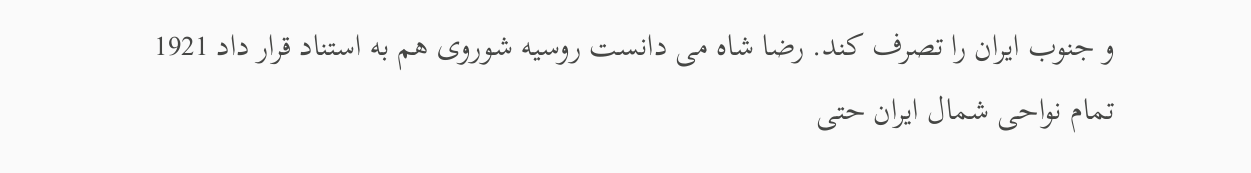و جنوب ایران را تصرف کند. رضا شاه می دانست روسیه شوروی هم به استناد قرار داد 1921 تمام نواحی شمال ایران حتی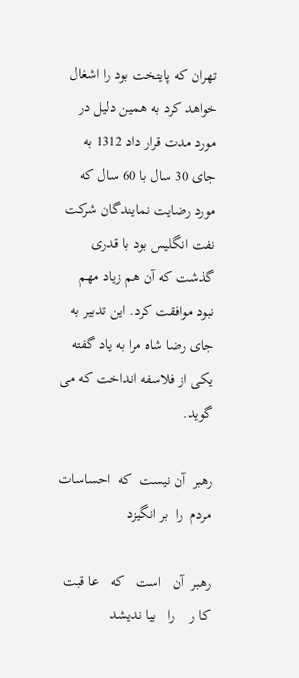تهران که پایتخت بود را اشغال خواهد کرد به همین دلیل در مورد مدت قرار داد 1312 به جای 30 سال با 60 سال که مورد رضایت نمایندگان شرکت نفت انگلیس بود با قدری گذشت که آن هم زیاد مهم نبود موافقت کرد. این تدبیر به جای رضا شاه مرا به یاد گفته یکی از فلاسفه انداخت که می گوید.

رهبر  آن نیست  که  احساسات  مردم  را  بر انگیزد

رهبر  آن   است   که   عا قبت   کا ر    را   بیا ندیشد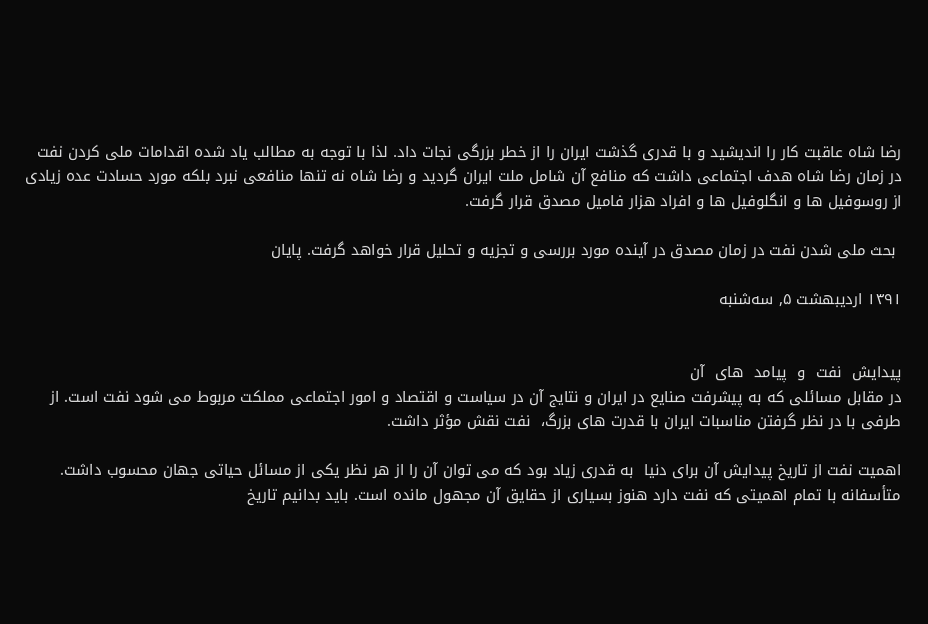رضا شاه عاقبت کار را اندیشید و با قدری گذشت ایران را از خطر بزرگی نجات داد. لذا با توجه به مطالب یاد شده اقدامات ملی کردن نفت در زمان رضا شاه هدف اجتماعی داشت که منافع آن شامل ملت ایران گردید و رضا شاه نه تنها منافعی نبرد بلکه مورد حسادت عده زیادی از روسوفیل ها و انگلوفیل ها و افراد هزار فامیل مصدق قرار گرفت.

 بحث ملی شدن نفت در زمان مصدق در آینده مورد بررسی و تجزیه و تحلیل قرار خواهد گرفت. پایان

۱۳۹۱ اردیبهشت ۵, سه‌شنبه


پیدایش  نفت  و  پیامد  های  آن
در مقابل مسائلی که به پیشرفت صنایع در ایران و نتایج آن در سیاست و اقتصاد و امور اجتماعی مملکت مربوط می شود نفت است. از طرفی با در نظر گرفتن مناسبات ایران با قدرت های بزرگ،  نفت نقش مؤثر داشت.

اهمیت نفت از تاریخ پیدایش آن برای دنیا  به قدری زیاد بود که می توان آن را از هر نظر یکی از مسائل حیاتی جهان محسوب داشت. متأسفانه با تمام اهمیتی که نفت دارد هنوز بسیاری از حقایق آن مجهول مانده است. باید بدانیم تاریخ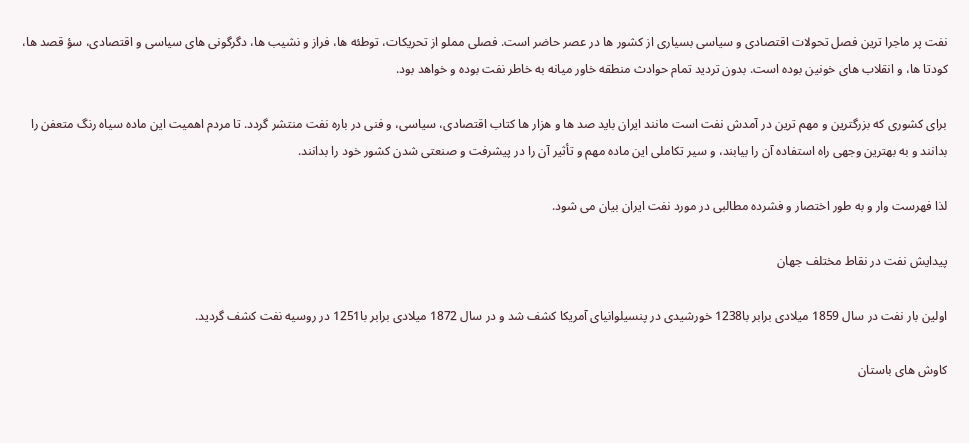نفت پر ماجرا ترین فصل تحولات اقتصادی و سیاسی بسیاری از کشور ها در عصر حاضر است. فصلی مملو از تحریکات، توطئه ها، فراز و نشیب ها، دگرگونی های سیاسی و اقتصادی، سؤ قصد ها، کودتا ها، و انقلاب های خونین بوده است. بدون تردید تمام حوادث منطقه خاور میانه به خاطر نفت بوده و خواهد بود.

برای کشوری که بزرگترین و مهم ترین در آمدش نفت است مانند ایران باید صد ها و هزار ها کتاب اقتصادی، سیاسی، و فنی در باره نفت منتشر گردد. تا مردم اهمیت این ماده سیاه رنگ متعفن را بدانند و به بهترین وجهی راه استفاده آن را بیابند، و سیر تکاملی این ماده مهم و تأثیر آن را در پیشرفت و صنعتی شدن کشور خود را بدانند.

لذا فهرست وار و به طور اختصار و فشرده مطالبی در مورد نفت ایران بیان می شود.

پیدایش نفت در نقاط مختلف جهان

اولین بار نفت در سال 1859 میلادی برابر با1238 خورشیدی در پنسیلوانیای آمریکا کشف شد و در سال 1872 میلادی برابر با1251 در روسیه نفت کشف گردید.

کاوش های باستان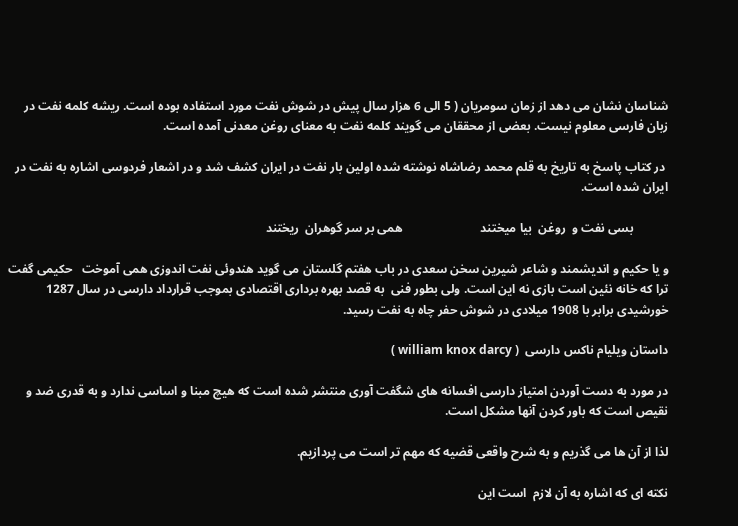شناسان نشان می دهد از زمان سومریان ( 5 الی 6 هزار سال پیش در شوش نفت مورد استفاده بوده است. ریشه کلمه نفت در زبان فارسی معلوم نیست. بعضی از محققان می گویند کلمه نفت به معنای روغن معدنی آمده است.

 در کتاب پاسخ به تاریخ به قلم محمد رضاشاه نوشته شده اولین بار نفت در ایران کشف شد و در اشعار فردوسی اشاره به نفت در ایران شده است.

           بسی نفت و  روغن  بیا میختند                         همی بر سر گوهران  ریختند

و یا حکیم و اندیشمند و شاعر شیرین سخن سعدی در باب هفتم گلستان می گوید هندوئی نفت اندوزی همی آموخت   حکیمی گفت ترا که خانه نئین است بازی نه این است. ولی بطور فنی  به قصد بهره برداری اقتصادی بموجب قرارداد دارسی در سال 1287 خورشیدی برابر با 1908 میلادی در شوش حفر چاه به نفت رسید.

داستان ویلیام ناکس دارسی  ( william knox darcy )

در مورد به دست آوردن امتیاز دارسی افسانه های شگفت آوری منتشر شده است که هیچ مبنا و اساسی ندارد و به قدری ضد و نقیص است که باور کردن آنها مشکل است.

لذا از آن ها می گذریم و به شرح واقعی قضیه که مهم تر است می پردازیم.

نکته ای که اشاره به آن لازم  است این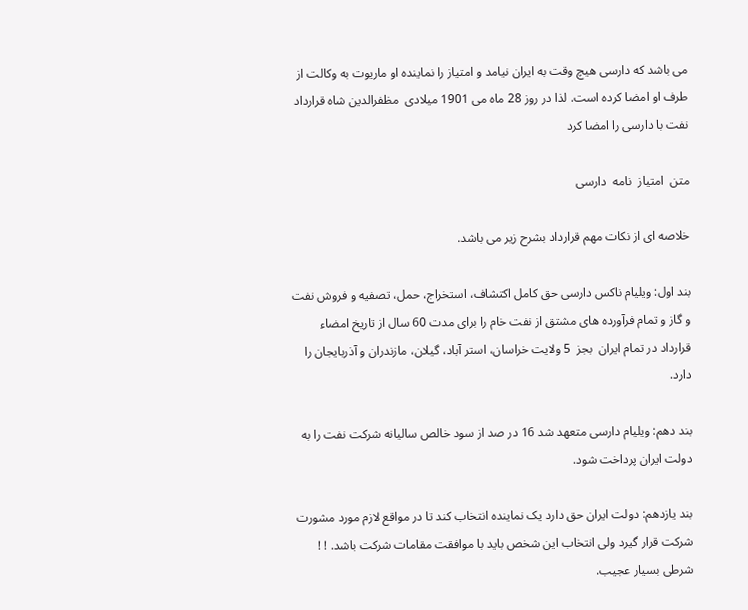می باشد که دارسی هیچ وقت به ایران نیامد و امتیاز را نماینده او ماریوت به وکالت از طرف او امضا کرده است. لذا در روز 28 ماه می 1901 میلادی  مظفرالدین شاه قرارداد نفت با دارسی را امضا کرد

متن  امتیاز  نامه  دارسی

خلاصه ای از نکات مهم قرارداد بشرح زیر می باشد.

بند اول: ویلیام ناکس دارسی حق کامل اکتشاف، استخراج، حمل، تصفیه و فروش نفت و گاز و تمام فرآورده های مشتق از نفت خام را برای مدت 60 سال از تاریخ امضاء قرارداد در تمام ایران  بجز  5 ولایت خراسان، استر آباد، گیلان، مازندران و آذربایجان را دارد.

بند دهم: ویلیام دارسی متعهد شد 16 در صد از سود خالص سالیانه شرکت نفت را به دولت ایران پرداخت شود.

بند یازدهم: دولت ایران حق دارد یک نماینده انتخاب کند تا در مواقع لازم مورد مشورت شرکت قرار گیرد ولی انتخاب این شخص باید با موافقت مقامات شرکت باشد. ! ! شرطی بسیار عجیب.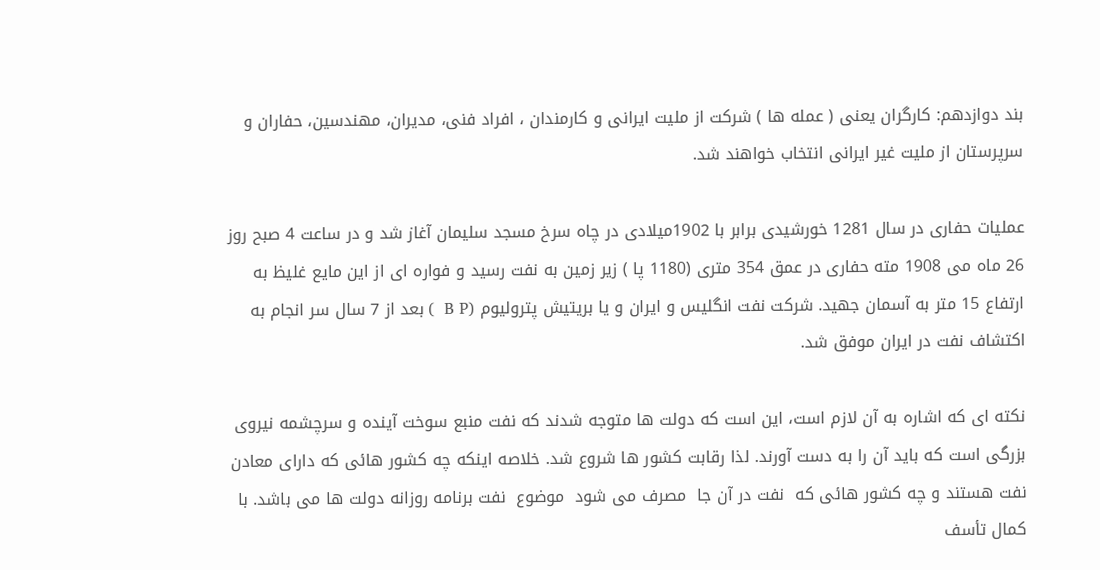بند دوازدهم: کارگران یعنی ( عمله ها ) شرکت از ملیت ایرانی و کارمندان ، افراد فنی، مدیران، مهندسین، حفاران و سرپرستان از ملیت غیر ایرانی انتخاب خواهند شد.

عملیات حفاری در سال 1281 خورشیدی برابر با 1902میلادی در چاه سرخ مسجد سلیمان آغاز شد و در ساعت 4 صبح روز 26 ماه می 1908 مته حفاری در عمق 354 متری (1180 پا ) زیر زمین به نفت رسید و فواره ای از این مایع غلیظ به ارتفاع 15 متر به آسمان جهید. شرکت نفت انگلیس و ایران و یا بریتیش پترولیوم (B P  ) بعد از 7 سال سر انجام به اکتشاف نفت در ایران موفق شد.

نکته ای که اشاره به آن لازم است، این است که دولت ها متوجه شدند که نفت منبع سوخت آینده و سرچشمه نیروی بزرگی است که باید آن را به دست آورند. لذا رقابت کشور ها شروع شد. خلاصه اینکه چه کشور هائی که دارای معادن نفت هستند و چه کشور هائی که  نفت در آن جا  مصرف می شود  موضوع  نفت برنامه روزانه دولت ها می باشد. با کمال تأسف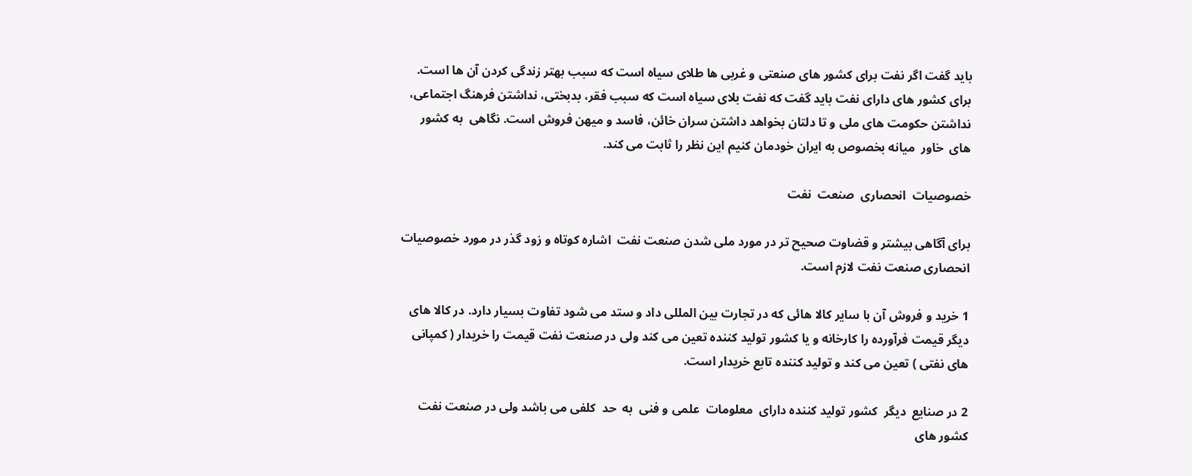باید گفت اگر نفت برای کشور های صنعتی و غربی ها طلای سیاه است که سبب بهتر زندگی کردن آن ها است. برای کشور های دارای نفت باید گفت که نفت بلای سیاه است که سبب فقر، بدبختی، نداشتن فرهنگ اجتماعی، نداشتن حکومت های ملی و تا دلتان بخواهد داشتن سران خائن، فاسد و میهن فروش است. نگاهی  به کشور  های  خاور  میانه بخصوص به ایران خودمان کنیم این نظر را ثابت می کند.

خصوصیات  انحصاری  صنعت  نفت

برای آگاهی بیشتر و قضاوت صحیح تر در مورد ملی شدن صنعت نفت  اشاره کوتاه و زود گذر در مورد خصوصیات انحصاری صنعت نفت لازم است.

1 خرید و فروش آن با سایر کالا هائی که در تجارت بین المللی داد و ستد می شود تفاوت بسیار دارد. در کالا های دیگر قیمت فرآورده را کارخانه و یا کشور تولید کننده تعین می کند ولی در صنعت نفت قیمت را خریدار ( کمپانی های نفتی ) تعین می کند و تولید کننده تابع خریدار است.

2 در صنایع  دیگر  کشور تولید کننده دارای  معلومات  علمی و فنی  به  حد  کلفی می باشد ولی در صنعت نفت کشور های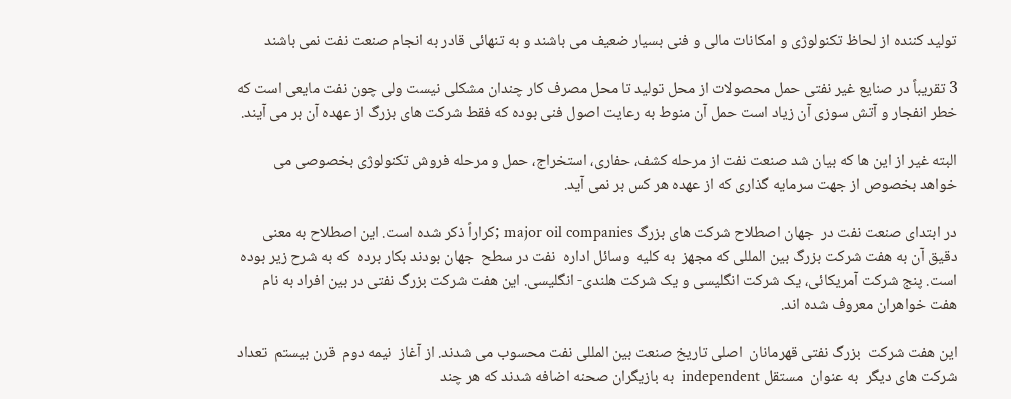تولید کننده از لحاظ تکنولوژی و امکانات مالی و فنی بسیار ضعیف می باشند و به تنهائی قادر به انجام صنعت نفت نمی باشند

3 تقریباً در صنایع غیر نفتی حمل محصولات از محل تولید تا محل مصرف کار چندان مشکلی نیست ولی چون نفت مایعی است که خطر انفجار و آتش سوزی آن زیاد است حمل آن منوط به رعایت اصول فنی بوده که فقط شرکت های بزرگ از عهده آن بر می آیند.

البته غیر از این ها که بیان شد صنعت نفت از مرحله کشف، حفاری، استخراج، حمل و مرحله فروش تکنولوژی بخصوصی می خواهد بخصوص از جهت سرمایه گذاری که از عهده هر کس بر نمی آید.

در ابتدای صنعت نفت در  جهان اصطلاح شرکت های بزرگ major oil companies ;کراراً ذکر شده است. این اصطلاح به معنی دقیق آن به هفت شرکت بزرگ بین المللی که مجهز  به کلیه  وسائل اداره  نفت در سطح  جهان بودند بکار برده  که به شرح زیر بوده است. پنج شرکت آمریکائی، یک شرکت انگلیسی و یک شرکت هلندی- انگلیسی. این هفت شرکت بزرگ نفتی در بین افراد به نام هفت خواهران معروف شده اند.

این هفت شرکت  بزرگ نفتی قهرمانان  اصلی تاریخ صنعت بین المللی نفت محسوب می شدند. از آغاز  نیمه دوم  قرن بیستم  تعداد شرکت های دیگر  به عنوان  مستقل independent  به بازیگران صحنه اضافه شدند که هر چند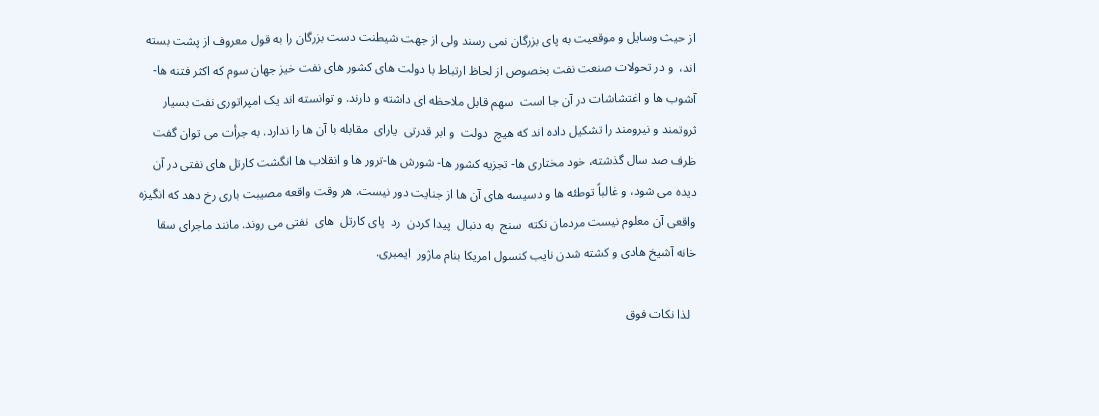از حیث وسایل و موقعیت به پای بزرگان نمی رسند ولی از جهت شیطنت دست بزرگان را به قول معروف از پشت بسته اند،  و در تحولات صنعت نفت بخصوص از لحاظ ارتباط با دولت های کشور های نفت خیز جهان سوم که اکثر فتنه ها- آشوب ها و اغتشاشات در آن جا است  سهم قابل ملاحظه ای داشته و دارند. و توانسته اند یک امپراتوری نفت بسیار ثروتمند و نیرومند را تشکیل داده اند که هیچ  دولت  و ابر قدرتی  یارای  مقابله با آن ها را ندارد. به جرأت می توان گفت ظرف صد سال گذشته، خود مختاری ها- تجزیه کشور ها- شورش ها-ترور ها و انقلاب ها انگشت کارتل های نفتی در آن دیده می شود، و غالباً توطئه ها و دسیسه های آن ها از جنایت دور نیست. هر وقت واقعه مصیبت باری رخ دهد که انگیزه واقعی آن معلوم نیست مردمان نکته  سنج  به دنبال  پیدا کردن  رد  پای کارتل  های  نفتی می روند. مانند ماجرای سقا خانه آشیخ هادی و کشته شدن نایب کنسول امریکا بنام ماژور  ایمبری.

  لذا نکات فوق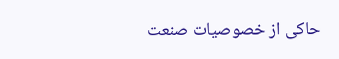حاکی از خصوصیات صنعت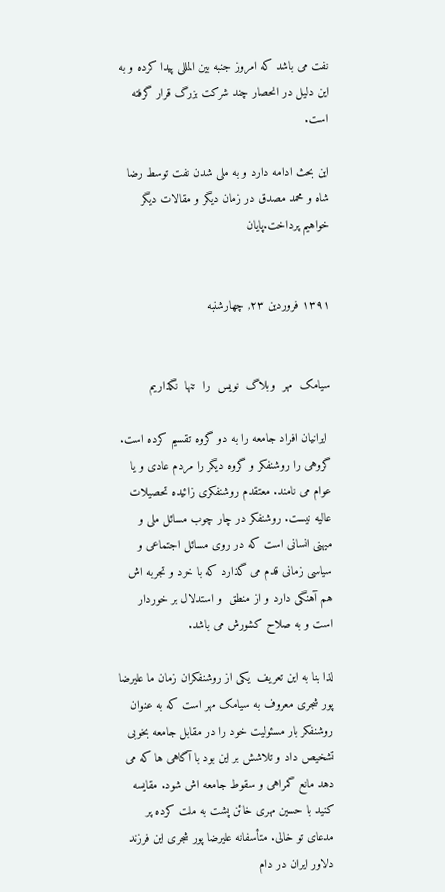نفت می باشد که امروز جنبه بین المللی پیدا کرده و به این دلیل در انحصار چند شرکت بزرگ قرار گرفته است.

این بحث ادامه دارد و به ملی شدن نفت توسط رضا شاه و محمد مصدق در زمان دیگر و مقالات دیگر  خواهیم پرداخت.پایان


۱۳۹۱ فروردین ۲۳, چهارشنبه


سیامک  مهر  وبلاگ  نویس  را  تنها  نگذاریم

 ایرانیان افراد جامعه را به دو گروه تقسیم کرده است. گروهی را روشنفکر و گروه دیگر را مردم عادی و یا عوام می نامند. معتقدم روشنفکری زائیده تحصیلات عالیه نیست. روشنفکر در چار چوب مسائل ملی و میهنی انسانی است که در روی مسائل اجتماعی و سیاسی زمانی قدم می گذارد که با خرد و تجربه اش هم آهنگی دارد و از منطق  و استدلال بر خوردار است و به صلاح کشورش می باشد.

لذا بنا به این تعریف  یکی از روشنفکران زمان ما علیرضا پور شجری معروف به سیامک مهر است که به عنوان روشنفکر بار مسئولیت خود را در مقابل جامعه بخوبی تشخیص داد و تلاشش بر این بود با آگاهی ها که می دهد مانع گمراهی و سقوط جامعه اش شود. مقایسه کنید با حسین مهری خائن پشت به ملت کرده پر مدعای تو خالی. متأسفانه علیرضا پور شجری این فرزند دلاور ایران در دام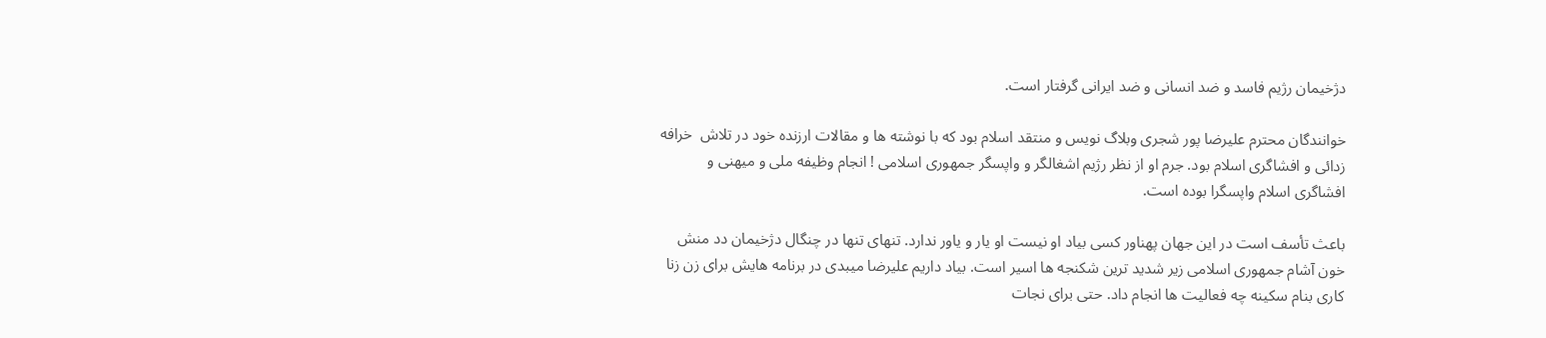دژخیمان رژیم فاسد و ضد انسانی و ضد ایرانی گرفتار است.

خوانندگان محترم علیرضا پور شجری وبلاگ نویس و منتقد اسلام بود که با نوشته ها و مقالات ارزنده خود در تلاش  خرافه زدائی و افشاگری اسلام بود. جرم او از نظر رژیم اشغالگر و واپسگر جمهوری اسلامی ! انجام وظیفه ملی و میهنی و افشاگری اسلام واپسگرا بوده است.

باعث تأسف است در این جهان پهناور کسی بیاد او نیست او یار و یاور ندارد. تنهای تنها در چنگال دژخیمان دد منش خون آشام جمهوری اسلامی زیر شدید ترین شکنجه ها اسیر است. بیاد داریم علیرضا میبدی در برنامه هایش برای زن زنا کاری بنام سکینه چه فعالیت ها انجام داد. حتی برای نجات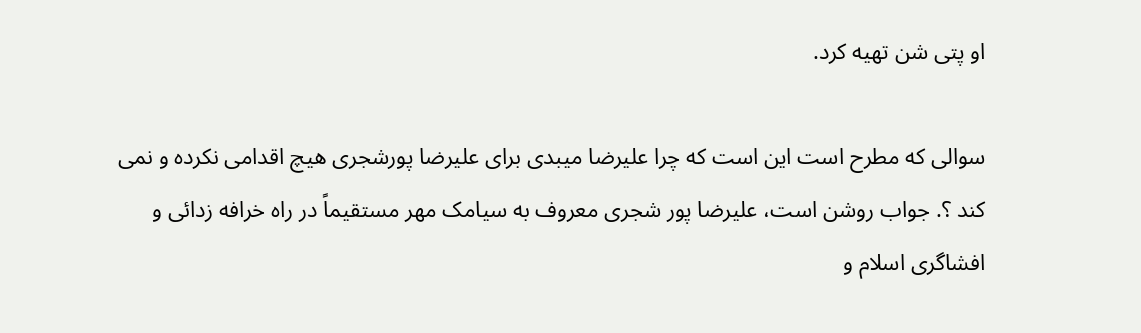او پتی شن تهیه کرد.

سوالی که مطرح است این است که چرا علیرضا میبدی برای علیرضا پورشجری هیچ اقدامی نکرده و نمی کند ؟. جواب روشن است، علیرضا پور شجری معروف به سیامک مهر مستقیماً در راه خرافه زدائی و افشاگری اسلام و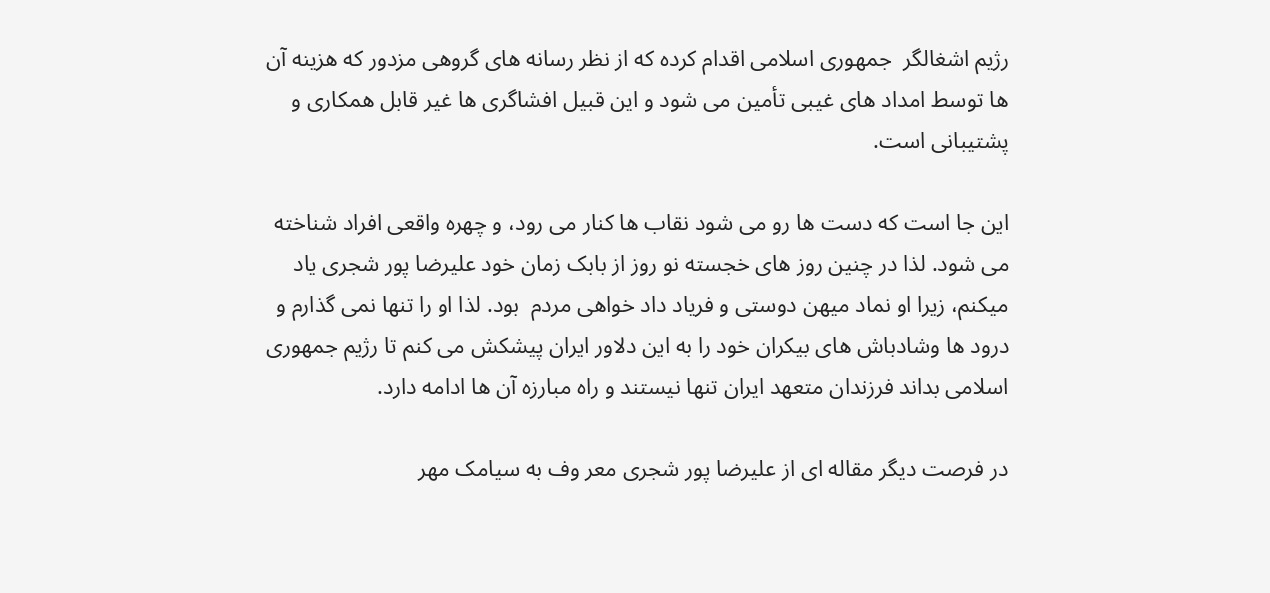رژیم اشغالگر  جمهوری اسلامی اقدام کرده که از نظر رسانه های گروهی مزدور که هزینه آن ها توسط امداد های غیبی تأمین می شود و این قبیل افشاگری ها غیر قابل همکاری و پشتیبانی است.

این جا است که دست ها رو می شود نقاب ها کنار می رود، و چهره واقعی افراد شناخته می شود. لذا در چنین روز های خجسته نو روز از بابک زمان خود علیرضا پور شجری یاد میکنم، زیرا او نماد میهن دوستی و فریاد داد خواهی مردم  بود. لذا او را تنها نمی گذارم و درود ها وشادباش های بیکران خود را به این دلاور ایران پیشکش می کنم تا رژیم جمهوری اسلامی بداند فرزندان متعهد ایران تنها نیستند و راه مبارزه آن ها ادامه دارد.

در فرصت دیگر مقاله ای از علیرضا پور شجری معر وف به سیامک مهر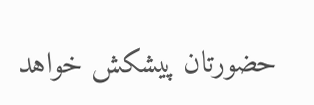حضورتان پیشکش خواهد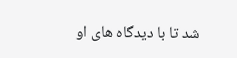شد تا با دیدگاه های او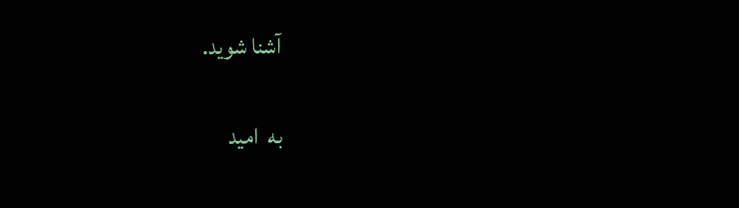آشنا شوید.

به  امید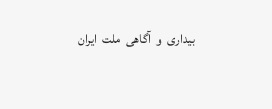بیداری  و  آگاهی  ملت  ایران